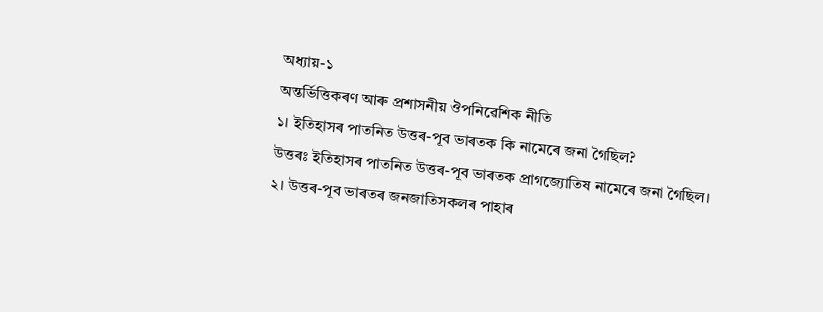অধ্যায়-১
অন্তৰ্ভিত্তিকৰণ আৰু প্ৰশাসনীয় ঔপনিৱেশিক নীতি
১। ইতিহাসৰ পাতনিত উত্তৰ-পূব ভাৰতক কি নামেৰে জনা গৈছিল?
উত্তৰঃ ইতিহাসৰ পাতনিত উত্তৰ-পূব ভাৰতক প্ৰাগজ্যোতিষ নামেৰে জনা গৈছিল।
২। উত্তৰ-পূব ভাৰতৰ জনজাতিসকলৰ পাহাৰ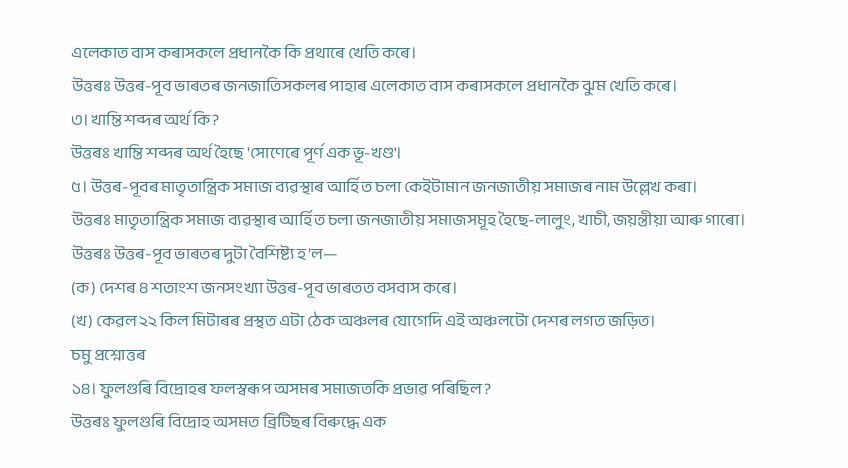এলেকাত বাস কৰাসকলে প্রধানকৈ কি প্ৰথাৰে খেতি কৰে।
উত্তৰঃ উত্তৰ-পূব ভাৰতৰ জনজাতিসকলৰ পাহাৰ এলেকাত বাস কৰাসকলে প্রধানকৈ ঝুম খেতি কৰে।
৩। খাম্তি শব্দৰ অৰ্থ কি?
উত্তৰঃ খাম্তি শব্দৰ অৰ্থ হৈছে 'সোণেৰে পূৰ্ণ এক ভূ-খণ্ড'।
৫। উত্তৰ-পূবৰ মাতৃতান্ত্রিক সমাজ ব্যৱস্থাৰ আৰ্হিত চলা কেইটামান জনজাতীয় সমাজৰ নাম উল্লেখ কৰা।
উত্তৰঃ মাতৃতান্ত্রিক সমাজ ব্যৱস্থাৰ আৰ্হিত চলা জনজাতীয় সমাজসমূহ হৈছে-লালুং, খাচী, জয়ন্তীয়া আৰু গাৰো।
উত্তৰঃ উত্তৰ-পূব ভাৰতৰ দুটা বৈশিষ্ট্য হ'ল—
(ক) দেশৰ ৪ শতাংশ জনসংখ্যা উত্তৰ-পূব ভাৰতত বসবাস কৰে।
(খ) কেৱল ২২ কিল মিটাৰৰ প্ৰস্থত এটা ঠেক অঞ্চলৰ যোগেদি এই অঞ্চলটো দেশৰ লগত জড়িত।
চমু প্রশ্নোত্তৰ
১৪। ফুলগুৰি বিদ্ৰোহৰ ফলস্বৰূপ অসমৰ সমাজতকি প্ৰভাৱ পৰিছিল?
উত্তৰঃ ফুলগুৰি বিদ্ৰোহ অসমত ব্রিটিছৰ বিৰুদ্ধে এক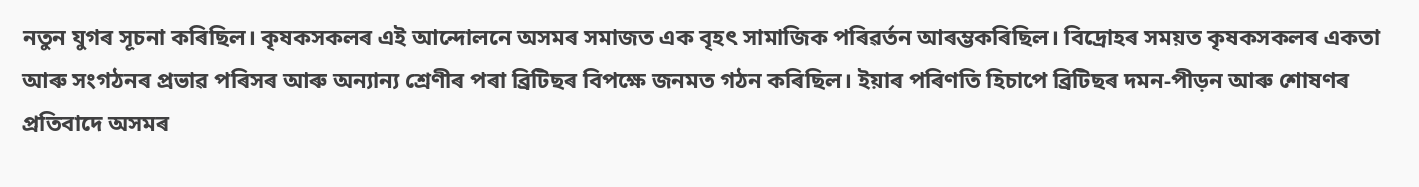নতুন যুগৰ সূচনা কৰিছিল। কৃষকসকলৰ এই আন্দোলনে অসমৰ সমাজত এক বৃহৎ সামাজিক পৰিৱৰ্তন আৰম্ভকৰিছিল। বিদ্ৰোহৰ সময়ত কৃষকসকলৰ একতা আৰু সংগঠনৰ প্রভাৱ পৰিসৰ আৰু অন্যান্য শ্ৰেণীৰ পৰা ব্ৰিটিছৰ বিপক্ষে জনমত গঠন কৰিছিল। ইয়াৰ পৰিণতি হিচাপে ব্রিটিছৰ দমন-পীড়ন আৰু শোষণৰ প্ৰতিবাদে অসমৰ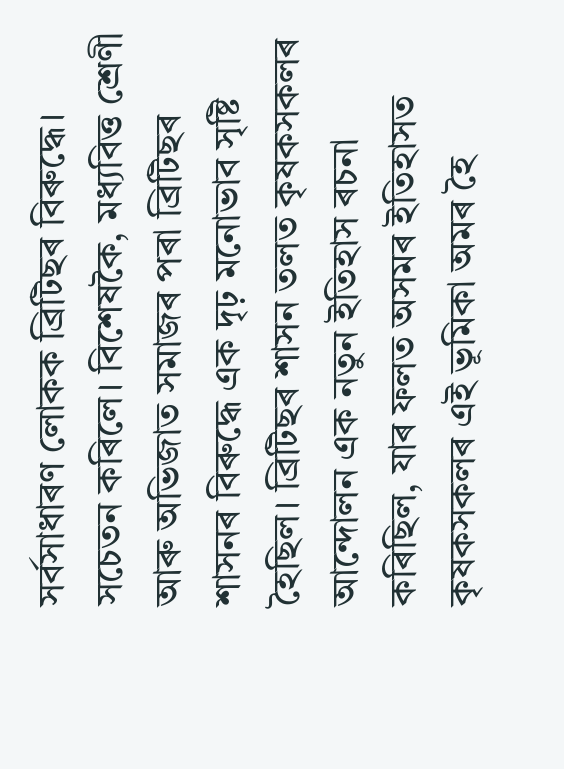সৰ্বসাধাৰণ লোকক ব্ৰিটিছৰ বিৰুদ্ধে। সচেতন কৰিলে। বিশেষকৈ, মধ্যবিত্ত শ্ৰেণী আৰু অভিজাত সমাজৰ পৰা ব্ৰিটিছৰ শাসনৰ বিৰুদ্ধে এক দৃঢ় মনোভাব সৃষ্টি হৈছিল। ব্ৰিটিছৰ শাসন তলত কৃষকসকলৰ আন্দোলন এক নতুন ইতিহাস ৰচনা কৰিছিল, যাৰ ফলত অসমৰ ইতিহাসত কৃষকসকলৰ এই ভূমিকা অমৰ হৈ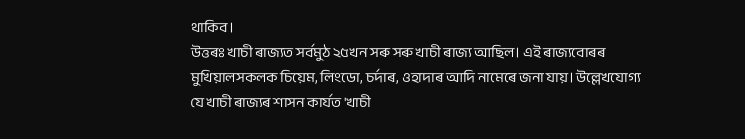থাকিব।
উত্তৰঃ খাচী ৰাজ্যত সৰ্বমুঠ ২৫খন সৰু সৰু খাচী ৰাজ্য আছিল। এই ৰাজ্যবোৰৰ মুখিয়ালসকলক চিয়েম, লিংডো, চৰ্দাৰ, ওহাদাৰ আদি নামেৰে জনা যায়। উল্লেখযোগ্য যে খাচী ৰাজ্যৰ শাসন কার্যত 'খাচী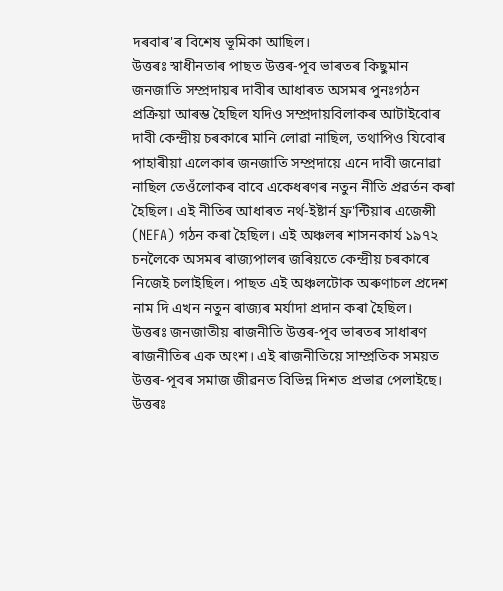দৰবাৰ'ৰ বিশেষ ভূমিকা আছিল।
উত্তৰঃ স্বাধীনতাৰ পাছত উত্তৰ-পূব ভাৰতৰ কিছুমান জনজাতি সম্প্ৰদায়ৰ দাবীৰ আধাৰত অসমৰ পুনঃগঠন প্রক্ৰিয়া আৰম্ভ হৈছিল যদিও সম্প্রদায়বিলাকৰ আটাইবোৰ দাবী কেন্দ্ৰীয় চৰকাৰে মানি লোৱা নাছিল, তথাপিও যিবোৰ পাহাৰীয়া এলেকাৰ জনজাতি সম্প্রদায়ে এনে দাবী জনোৱা নাছিল তেওঁলোকৰ বাবে একেধৰণৰ নতুন নীতি প্ৰৱৰ্তন কৰা হৈছিল। এই নীতিৰ আধাৰত নর্থ-ইষ্টার্ন ফ্ৰ'ন্টিয়াৰ এজেন্সী (NEFA) গঠন কৰা হৈছিল। এই অঞ্চলৰ শাসনকার্য ১৯৭২ চনলৈকে অসমৰ ৰাজ্যপালৰ জৰিয়তে কেন্দ্ৰীয় চৰকাৰে নিজেই চলাইছিল। পাছত এই অঞ্চলটোক অৰুণাচল প্রদেশ নাম দি এখন নতুন ৰাজ্যৰ মৰ্যাদা প্রদান কৰা হৈছিল।
উত্তৰঃ জনজাতীয় ৰাজনীতি উত্তৰ-পূব ভাৰতৰ সাধাৰণ ৰাজনীতিৰ এক অংশ। এই ৰাজনীতিয়ে সাম্প্রতিক সময়ত উত্তৰ-পূবৰ সমাজ জীৱনত বিভিন্ন দিশত প্রভাৱ পেলাইছে।
উত্তৰঃ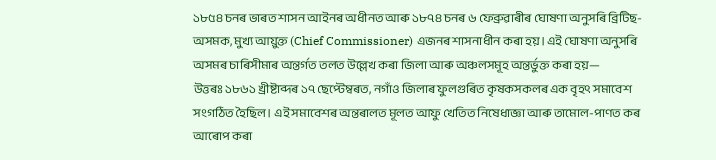১৮৫৪ চনৰ ভাৰত শাসন আইনৰ অধীনত আৰু ১৮৭৪ চনৰ ৬ ফেব্ৰুৱাৰীৰ ঘোষণা অনুসৰি ব্রিটিছ-অসমক, মুখ্য আয়ুক্ত (Chief Commissioner) এজনৰ শাসনাধীন কৰা হয়। এই ঘোষণা অনুসৰি অসমৰ চাৰিসীমাৰ অন্তৰ্গত তলত উল্লেখ কৰা জিলা আৰু অঞ্চলসমূহ অন্তর্ভুক্ত কৰা হয়—
উত্তৰঃ ১৮৬১ খ্ৰীষ্টাব্দৰ ১৭ ছেপ্টেম্বৰত, নগাঁও জিলাৰ ফুলগুৰিত কৃষকসকলৰ এক বৃহৎ সমাবেশ সংগঠিত হৈছিল। এই সমাবেশৰ অন্তৰালত মূলত আফু খেতিত নিষেধাজ্ঞা আৰু তামোল-পাণত কৰ আৰোপ কৰা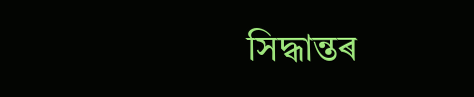সিদ্ধান্তৰ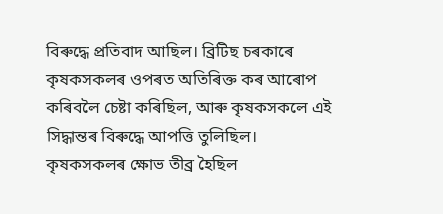বিৰুদ্ধে প্রতিবাদ আছিল। ব্ৰিটিছ চৰকাৰে কৃষকসকলৰ ওপৰত অতিৰিক্ত কৰ আৰোপ কৰিবলৈ চেষ্টা কৰিছিল, আৰু কৃষকসকলে এই সিদ্ধান্তৰ বিৰুদ্ধে আপত্তি তুলিছিল। কৃষকসকলৰ ক্ষোভ তীব্র হৈছিল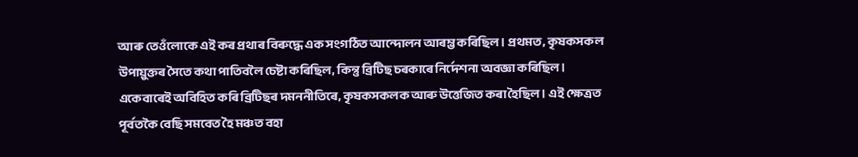আৰু তেওঁলোকে এই কৰ প্ৰথাৰ বিৰুদ্ধে এক সংগঠিত আন্দোলন আৰম্ভ কৰিছিল। প্রথমত, কৃষকসকল উপায়ুক্তৰ সৈতে কথা পাতিবলৈ চেষ্টা কৰিছিল, কিন্তু ব্ৰিটিছ চৰকাৰে নির্দেশনা অবজ্ঞা কৰিছিল। একেবাৰেই অবিহিত কৰি ব্ৰিটিছৰ দমননীতিৰে, কৃষকসকলক আৰু উত্তেজিত কৰা হৈছিল। এই ক্ষেত্রত পূর্বতকৈ বেছি সমবেত হৈ মঞ্চত বহা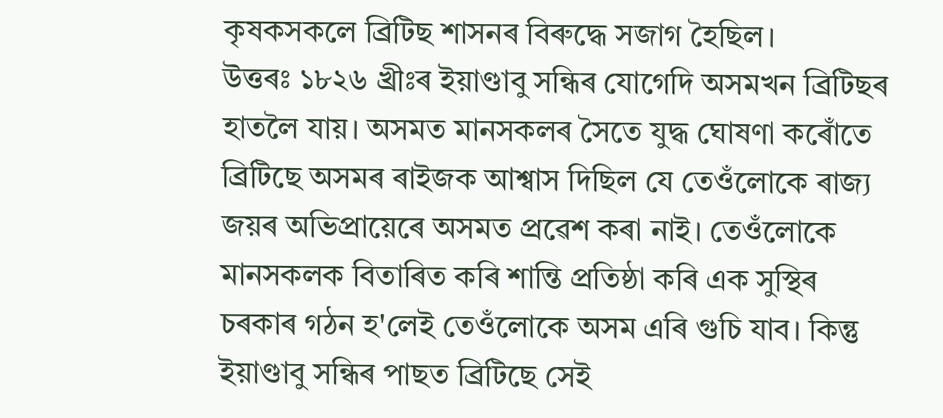কৃষকসকলে ব্রিটিছ শাসনৰ বিৰুদ্ধে সজাগ হৈছিল।
উত্তৰঃ ১৮২৬ খ্ৰীঃৰ ইয়াণ্ডাবু সন্ধিৰ যোগেদি অসমখন ব্ৰিটিছৰ হাতলৈ যায়। অসমত মানসকলৰ সৈতে যুদ্ধ ঘোষণা কৰোঁতে ব্ৰিটিছে অসমৰ ৰাইজক আশ্বাস দিছিল যে তেওঁলোকে ৰাজ্য জয়ৰ অভিপ্ৰায়েৰে অসমত প্ৰৱেশ কৰা নাই। তেওঁলোকে মানসকলক বিতাৰিত কৰি শান্তি প্রতিষ্ঠা কৰি এক সুস্থিৰ চৰকাৰ গঠন হ'লেই তেওঁলোকে অসম এৰি গুচি যাব। কিন্তু ইয়াণ্ডাবু সন্ধিৰ পাছত ব্ৰিটিছে সেই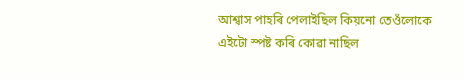আশ্বাস পাহৰি পেলাইছিল কিয়নো তেওঁলোকে এইটো স্পষ্ট কৰি কোৱা নাছিল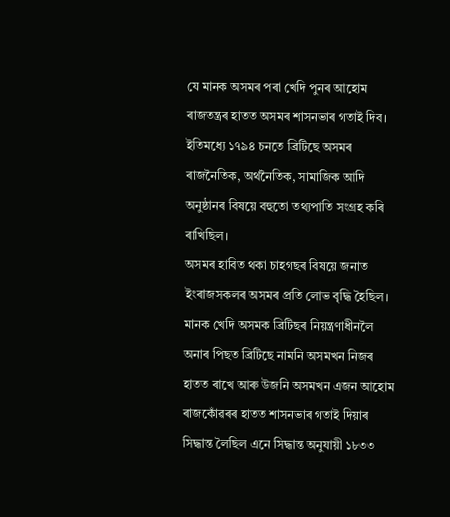যে মানক অসমৰ পৰা খেদি পুনৰ আহোম ৰাজতন্ত্ৰৰ হাতত অসমৰ শাসনভাৰ গতাই দিব। ইতিমধ্যে ১৭৯৪ চনতে ব্ৰিটিছে অসমৰ ৰাজনৈতিক, অর্থনৈতিক, সামাজিক আদি অনুষ্ঠানৰ বিষয়ে বহুতো তথ্যপাতি সংগ্ৰহ কৰি ৰাখিছিল।
অসমৰ হাবিত থকা চাহগছৰ বিষয়ে জনাত ইংৰাজসকলৰ অসমৰ প্ৰতি লোভ বৃদ্ধি হৈছিল। মানক খেদি অসমক ব্রিটিছৰ নিয়ন্ত্রণাধীনলৈ অনাৰ পিছত ব্ৰিটিছে নামনি অসমখন নিজৰ হাতত ৰাখে আৰু উজনি অসমখন এজন আহোম ৰাজকোঁৱৰৰ হাতত শাসনভাৰ গতাই দিয়াৰ সিদ্ধান্ত লৈছিল এনে সিদ্ধান্ত অনুযায়ী ১৮৩৩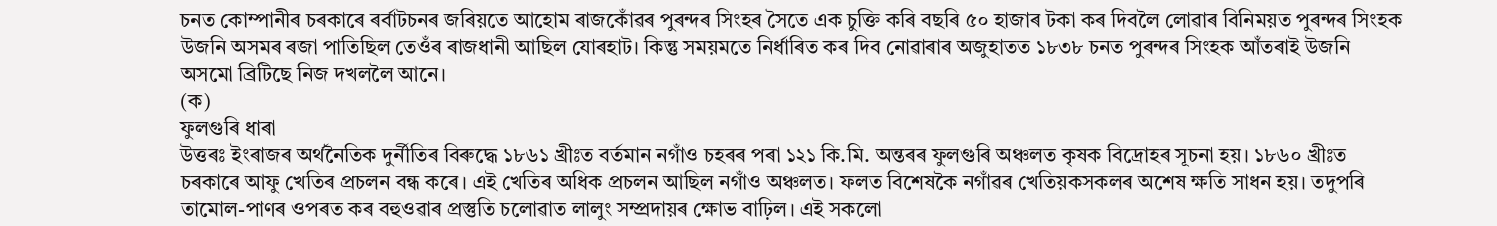চনত কোম্পানীৰ চৰকাৰে ৰৰ্বাটচনৰ জৰিয়তে আহোম ৰাজকোঁৱৰ পুৰন্দৰ সিংহৰ সৈতে এক চুক্তি কৰি বছৰি ৫০ হাজাৰ টকা কৰ দিবলৈ লোৱাৰ বিনিময়ত পুৰন্দৰ সিংহক উজনি অসমৰ ৰজা পাতিছিল তেওঁৰ ৰাজধানী আছিল যোৰহাট। কিন্তু সময়মতে নিৰ্ধাৰিত কৰ দিব নোৱাৰাৰ অজুহাতত ১৮৩৮ চনত পুৰন্দৰ সিংহক আঁতৰাই উজনি অসমো ব্রিটিছে নিজ দখললৈ আনে।
(ক)
ফুলগুৰি ধাৰা
উত্তৰঃ ইংৰাজৰ অৰ্থনৈতিক দুর্নীতিৰ বিৰুদ্ধে ১৮৬১ খ্রীঃত বর্তমান নগাঁও চহৰৰ পৰা ১২১ কি.মি. অন্তৰৰ ফুলগুৰি অঞ্চলত কৃষক বিদ্ৰোহৰ সূচনা হয়। ১৮৬০ খ্রীঃত চৰকাৰে আফু খেতিৰ প্ৰচলন বন্ধ কৰে। এই খেতিৰ অধিক প্রচলন আছিল নগাঁও অঞ্চলত। ফলত বিশেষকৈ নগাঁৱৰ খেতিয়কসকলৰ অশেষ ক্ষতি সাধন হয়। তদুপৰি তামোল-পাণৰ ওপৰত কৰ বহুওৱাৰ প্ৰস্তুতি চলোৱাত লালুং সম্প্ৰদায়ৰ ক্ষোভ বাঢ়িল। এই সকলো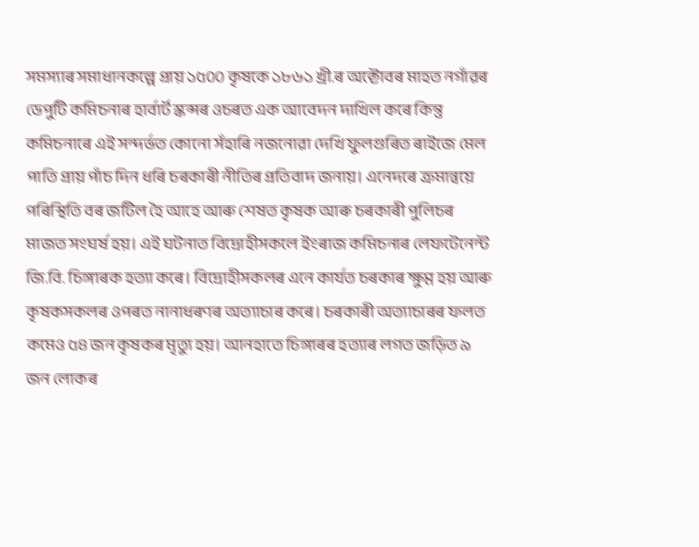সমস্যাৰ সমাধানকল্পে প্রায় ১৫০০ কৃষকে ১৮৬১ খ্রী.ৰ অক্টোবৰ মাহত নগাঁৱৰ ডেপুটি কমিচনাৰ হার্বার্ট স্কন্সৰ ওচৰত এক আবেদন দাখিল কৰে কিন্তু কমিচনাৰে এই সন্দৰ্ভত কোনো সঁহাৰি নজনোৱা দেখি ফুলগুৰিত ৰাইজে মেল পাতি প্রায় পাঁচ দিন ধৰি চৰকাৰী নীতিৰ প্ৰতিবাদ জনায়। এনেদৰে ক্ৰমান্বয়ে পৰিস্থিতি বৰ জটিল হৈ আহে আৰু শেষত কৃষক আৰু চৰকাৰী পুলিচৰ মাজত সংঘৰ্ষ হয়। এই ঘটনাত বিদ্রোহীসকলে ইংৰাজ কমিচনাৰ লেফটেনেন্ট জি.বি. চিঙ্গাৰক হত্যা কৰে। বিদ্রোহীসকলৰ এনে কাৰ্যত চৰকাৰ ক্ষুণ্ণ হয় আৰু কৃষকসকলৰ ওপৰত নানাধৰণৰ অত্যাচাৰ কৰে। চৰকাৰী অত্যাচাৰৰ ফলত কমেও ৫৪ জন কৃষকৰ মৃত্যু হয়। আনহাতে চিঙ্গাৰৰ হত্যাৰ লগত জড়িত ৯ জন লোকৰ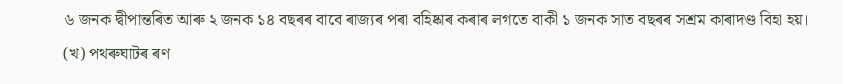৬ জনক দ্বীপান্তৰিত আৰু ২ জনক ১৪ বছৰৰ বাবে ৰাজ্যৰ পৰা বহিষ্কাৰ কৰাৰ লগতে বাকী ১ জনক সাত বছৰৰ সশ্ৰম কাৰাদণ্ড বিহা হয়।
(খ) পথৰুঘাটৰ ৰণ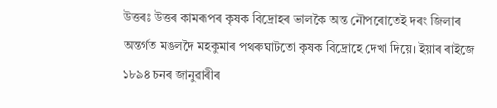উত্তৰঃ উত্তৰ কামৰূপৰ কৃষক বিদ্ৰোহৰ ভালকৈ অন্ত নৌপৰোতেই দৰং জিলাৰ অন্তৰ্গত মঙলদৈ মহকুমাৰ পথৰুঘাটতো কৃষক বিদ্রোহে দেখা দিয়ে। ইয়াৰ ৰাইজে ১৮৯৪ চনৰ জানুৱাৰীৰ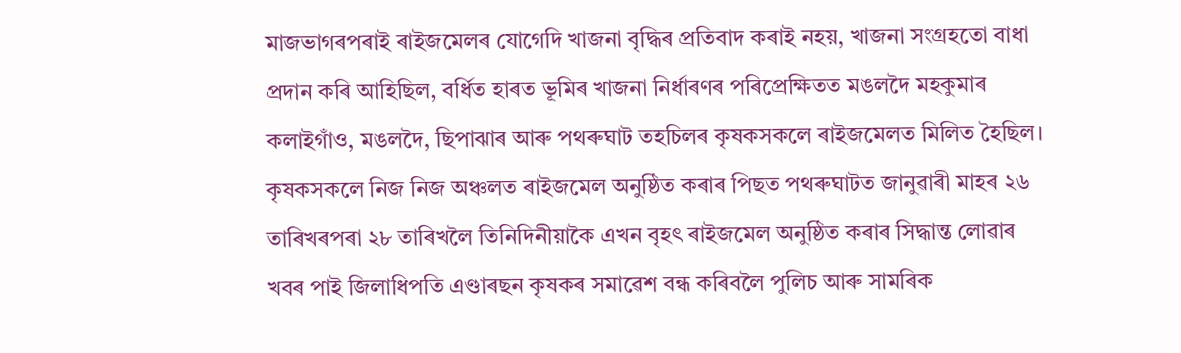মাজভাগৰপৰাই ৰাইজমেলৰ যোগেদি খাজনা বৃদ্ধিৰ প্ৰতিবাদ কৰাই নহয়, খাজনা সংগ্রহতো বাধা প্রদান কৰি আহিছিল, বৰ্ধিত হাৰত ভূমিৰ খাজনা নিৰ্ধাৰণৰ পৰিপ্ৰেক্ষিতত মঙলদৈ মহকুমাৰ কলাইগাঁও, মঙলদৈ, ছিপাঝাৰ আৰু পথৰুঘাট তহচিলৰ কৃষকসকলে ৰাইজমেলত মিলিত হৈছিল। কৃষকসকলে নিজ নিজ অঞ্চলত ৰাইজমেল অনুষ্ঠিত কৰাৰ পিছত পথৰুঘাটত জানুৱাৰী মাহৰ ২৬ তাৰিখৰপৰা ২৮ তাৰিখলৈ তিনিদিনীয়াকৈ এখন বৃহৎ ৰাইজমেল অনুষ্ঠিত কৰাৰ সিদ্ধান্ত লোৱাৰ খবৰ পাই জিলাধিপতি এণ্ডাৰছন কৃষকৰ সমাৱেশ বন্ধ কৰিবলৈ পুলিচ আৰু সামৰিক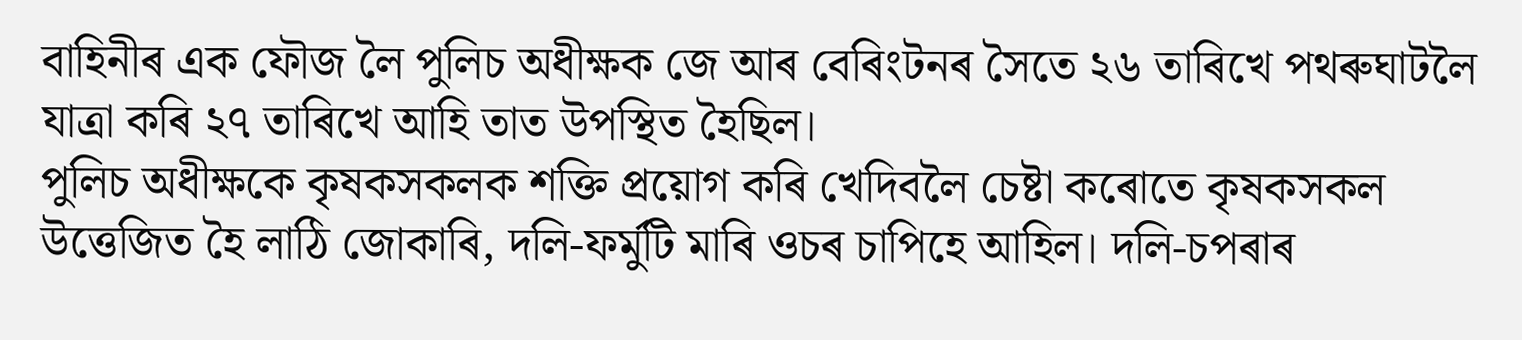বাহিনীৰ এক ফৌজ লৈ পুলিচ অধীক্ষক জে আৰ বেৰিংটনৰ সৈতে ২৬ তাৰিখে পথৰুঘাটলৈ যাত্রা কৰি ২৭ তাৰিখে আহি তাত উপস্থিত হৈছিল।
পুলিচ অধীক্ষকে কৃষকসকলক শক্তি প্রয়োগ কৰি খেদিবলৈ চেষ্টা কৰোতে কৃষকসকল উত্তেজিত হৈ লাঠি জোকাৰি, দলি-ফর্মুটি মাৰি ওচৰ চাপিহে আহিল। দলি-চপৰাৰ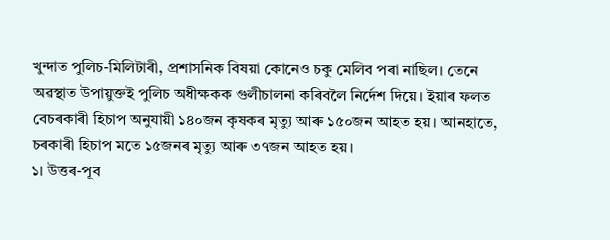খুন্দাত পুলিচ-মিলিটাৰী, প্রশাসনিক বিষয়া কোনেও চকু মেলিব পৰা নাছিল। তেনে অৱস্থাত উপায়ুক্তই পুলিচ অধীক্ষকক গুলীচালনা কৰিবলৈ নিৰ্দেশ দিয়ে। ইয়াৰ ফলত বেচৰকাৰী হিচাপ অনুযায়ী ১৪০জন কৃষকৰ মৃত্যু আৰু ১৫০জন আহত হয়। আনহাতে, চৰকাৰী হিচাপ মতে ১৫জনৰ মৃত্যু আৰু ৩৭জন আহত হয়।
১। উত্তৰ-পূব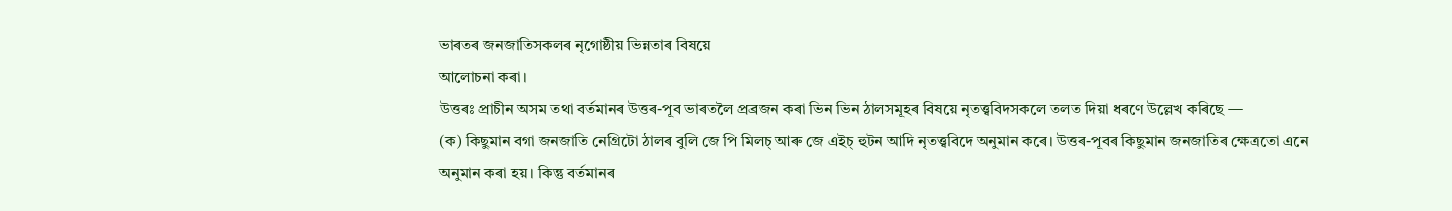ভাৰতৰ জনজাতিসকলৰ নৃগোষ্ঠীয় ভিন্নতাৰ বিষয়ে
আলোচনা কৰা।
উত্তৰঃ প্রাচীন অসম তথা বৰ্তমানৰ উত্তৰ-পূব ভাৰতলৈ প্ৰব্ৰজন কৰা ভিন ভিন ঠালসমূহৰ বিষয়ে নৃতত্ত্ববিদসকলে তলত দিয়া ধৰণে উল্লেখ কৰিছে —
(ক) কিছুমান বগা জনজাতি নেগ্রিটো ঠালৰ বুলি জে পি মিলচ্ আৰু জে এইচ্ হুটন আদি নৃতত্ত্ববিদে অনুমান কৰে। উত্তৰ-পূবৰ কিছুমান জনজাতিৰ ক্ষেত্ৰতো এনে অনুমান কৰা হয়। কিন্তু বৰ্তমানৰ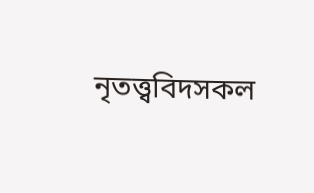নৃতত্ত্ববিদসকল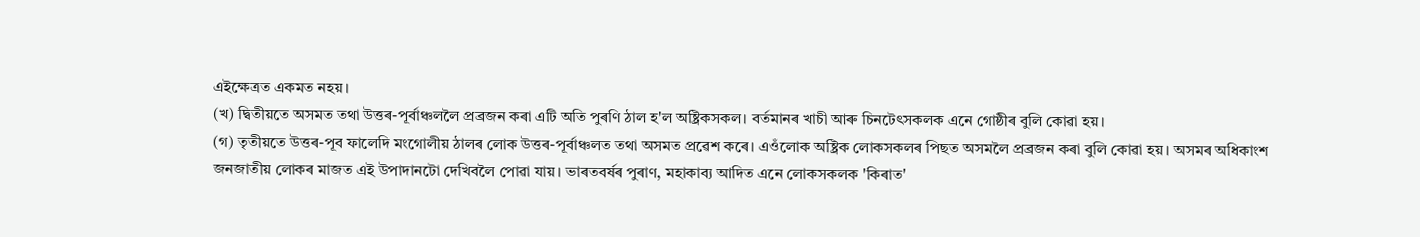এইক্ষেত্রত একমত নহয়।
(খ) দ্বিতীয়তে অসমত তথা উত্তৰ-পূৰ্বাঞ্চললৈ প্ৰব্ৰজন কৰা এটি অতি পুৰণি ঠাল হ'ল অষ্ট্ৰিকসকল। বৰ্তমানৰ খাচী আৰু চিনটেৎসকলক এনে গোষ্ঠীৰ বুলি কোৱা হয়।
(গ) তৃতীয়তে উত্তৰ-পূব ফালেদি মংগোলীয় ঠালৰ লোক উত্তৰ-পূৰ্বাঞ্চলত তথা অসমত প্রৱেশ কৰে। এওঁলোক অষ্ট্ৰিক লোকসকলৰ পিছত অসমলৈ প্রব্রজন কৰা বুলি কোৱা হয়। অসমৰ অধিকাংশ জনজাতীয় লোকৰ মাজত এই উপাদানটো দেখিবলৈ পোৱা যায়। ভাৰতবৰ্ষৰ পুৰাণ, মহাকাব্য আদিত এনে লোকসকলক 'কিৰাত'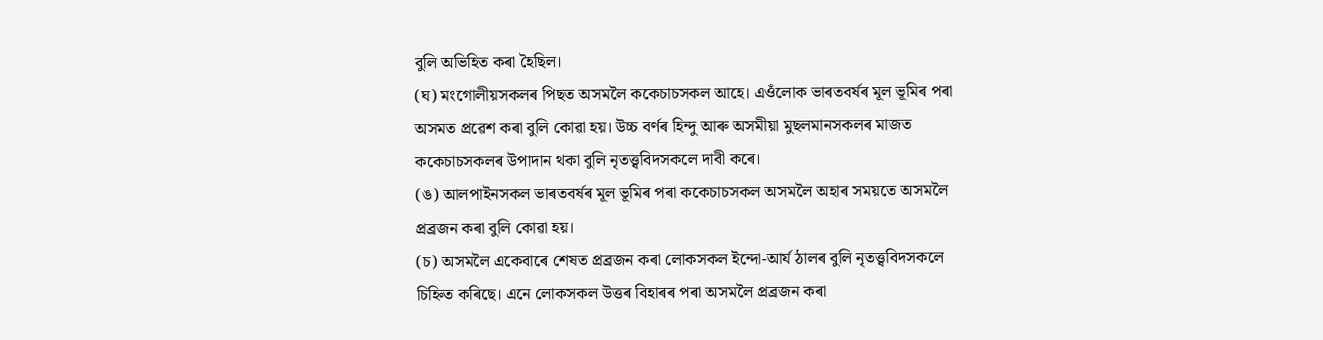বুলি অভিহিত কৰা হৈছিল।
(ঘ) মংগোলীয়সকলৰ পিছত অসমলৈ ককেচাচসকল আহে। এওঁলোক ভাৰতবৰ্ষৰ মূল ভূমিৰ পৰা অসমত প্ৰৱেশ কৰা বুলি কোৱা হয়। উচ্চ বৰ্ণৰ হিন্দু আৰু অসমীয়া মুছলমানসকলৰ মাজত ককেচাচসকলৰ উপাদান থকা বুলি নৃতত্ত্ববিদসকলে দাবী কৰে।
(ঙ) আলপাইনসকল ভাৰতবৰ্ষৰ মূল ভূমিৰ পৰা ককেচাচসকল অসমলৈ অহাৰ সময়তে অসমলৈ প্রব্রজন কৰা বুলি কোৱা হয়।
(চ) অসমলৈ একেবাৰে শেষত প্ৰব্ৰজন কৰা লোকসকল ইন্দো-আর্য ঠালৰ বুলি নৃতত্ত্ববিদসকলে চিহ্নিত কৰিছে। এনে লোকসকল উত্তৰ বিহাৰৰ পৰা অসমলৈ প্ৰব্ৰজন কৰা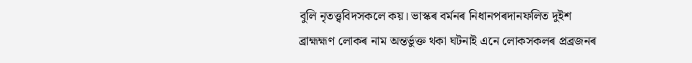বুলি নৃতত্ত্ববিদসকলে কয়। ভাস্কৰ বৰ্মনৰ নিধানপৰদানফলিত দুইশ ব্রাহ্মহ্মণ লোকৰ নাম অন্তর্ভুক্ত থকা ঘটনাই এনে লোকসকলৰ প্ৰব্ৰজনৰ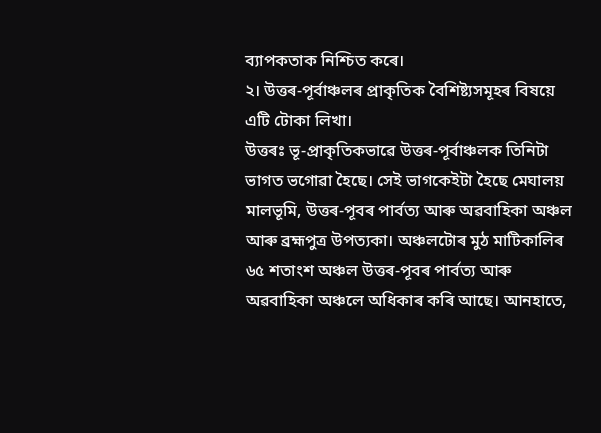ব্যাপকতাক নিশ্চিত কৰে।
২। উত্তৰ-পূৰ্বাঞ্চলৰ প্ৰাকৃতিক বৈশিষ্ট্যসমূহৰ বিষয়ে এটি টোকা লিখা।
উত্তৰঃ ভূ-প্রাকৃতিকভাৱে উত্তৰ-পূৰ্বাঞ্চলক তিনিটা ভাগত ভগোৱা হৈছে। সেই ভাগকেইটা হৈছে মেঘালয় মালভূমি, উত্তৰ-পূবৰ পাৰ্বত্য আৰু অৱবাহিকা অঞ্চল আৰু ব্রহ্মপুত্র উপত্যকা। অঞ্চলটোৰ মুঠ মাটিকালিৰ ৬৫ শতাংশ অঞ্চল উত্তৰ-পূবৰ পাৰ্বত্য আৰু অৱবাহিকা অঞ্চলে অধিকাৰ কৰি আছে। আনহাতে,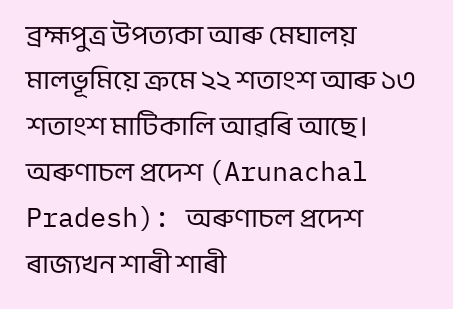ব্রহ্মপুত্র উপত্যকা আৰু মেঘালয় মালভূমিয়ে ক্রমে ২২ শতাংশ আৰু ১৩ শতাংশ মাটিকালি আৱৰি আছে।
অৰুণাচল প্রদেশ (Arunachal Pradesh): অৰুণাচল প্ৰদেশ ৰাজ্যখন শাৰী শাৰী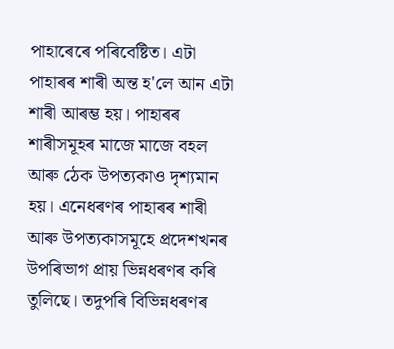পাহাৰেৰে পৰিবেষ্টিত। এটা পাহাৰৰ শাৰী অন্ত হ'লে আন এটা শাৰী আৰম্ভ হয়। পাহাৰৰ শাৰীসমূহৰ মাজে মাজে বহল আৰু ঠেক উপত্যকাও দৃশ্যমান হয়। এনেধৰণৰ পাহাৰৰ শাৰী আৰু উপত্যকাসমূহে প্রদেশখনৰ উপৰিভাগ প্ৰায় ভিন্নধৰণৰ কৰি তুলিছে। তদুপৰি বিভিন্নধৰণৰ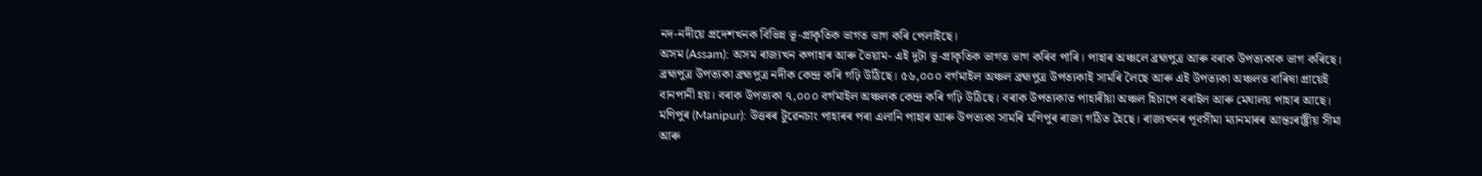নদ-নদীয়ে প্রদেশখনক বিভিন্ন ভূ-প্রাকৃতিক ভাগত ভাগ কৰি পেলাইছে।
অসম (Assam): অসম ৰাজ্যখন কপাহাৰ আৰু ভৈয়াম- এই দুটা ভূ-প্রাকৃতিক ভাগত ভাগ কৰিব পাৰি। পাহাৰ অঞ্চলে ব্ৰহ্মপুত্ৰ আৰু বৰাক উপত্যকাক ভাগ কৰিছে। ব্রহ্মপুত্র উপত্যকা ব্রহ্মপুত্র নদীক কেন্দ্ৰ কৰি গঢ়ি উঠিছে। ৫৬,০০০ বর্গমাইল অঞ্চল ব্রহ্মপুত্র উপত্যকাই সামৰি লৈছে আৰু এই উপত্যকা অঞ্চলত বাৰিষা প্ৰায়েই বানপানী হয়। বৰাক উপত্যকা ৭,০০০ বর্গমাইল অঞ্চলক কেন্দ্ৰ কৰি গঢ়ি উঠিছে। বৰাক উপত্যকাত পাহাৰীয়া অঞ্চল হিচাপে বৰাইল আৰু মেঘালয় পাহাৰ আছে।
মণিপুৰ (Manipur): উত্তৰৰ টুৱেনচাং পাহাৰৰ পৰা এলানি পাহাৰ আৰু উপত্যকা সামৰি মণিপুৰ ৰাজ্য গঠিত হৈছে। ৰাজ্যখনৰ পূবসীমা ম্যানমাৰৰ আন্তঃৰাষ্ট্ৰীয় সীমা আৰু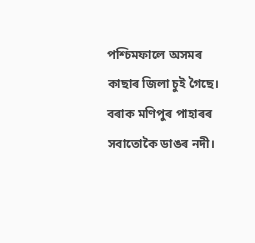পশ্চিমফালে অসমৰ কাছাৰ জিলা চুই গৈছে। বৰাক মণিপুৰ পাহাৰৰ সবাতোকৈ ডাঙৰ নদী।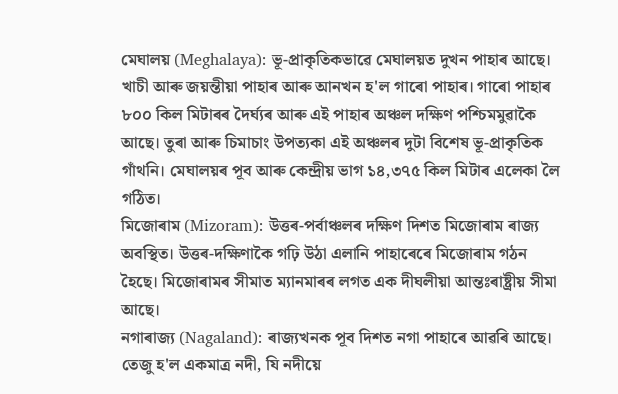মেঘালয় (Meghalaya): ভূ-প্রাকৃতিকভাৱে মেঘালয়ত দুখন পাহাৰ আছে। খাচী আৰু জয়ন্তীয়া পাহাৰ আৰু আনখন হ'ল গাৰো পাহাৰ। গাৰো পাহাৰ ৮০০ কিল মিটাৰৰ দৈৰ্ঘ্যৰ আৰু এই পাহাৰ অঞ্চল দক্ষিণ পশ্চিমমুৱাকৈ আছে। তুৰা আৰু চিমাচাং উপত্যকা এই অঞ্চলৰ দুটা বিশেষ ভূ-প্রাকৃতিক গাঁথনি। মেঘালয়ৰ পূব আৰু কেন্দ্রীয় ভাগ ১৪,৩৭৫ কিল মিটাৰ এলেকা লৈ গঠিত।
মিজোৰাম (Mizoram): উত্তৰ-পৰ্বাঞ্চলৰ দক্ষিণ দিশত মিজোৰাম ৰাজ্য অবস্থিত। উত্তৰ-দক্ষিণাকৈ গঢ়ি উঠা এলানি পাহাৰেৰে মিজোৰাম গঠন হৈছে। মিজোৰামৰ সীমাত ম্যানমাৰৰ লগত এক দীঘলীয়া আন্তঃৰাষ্ট্ৰীয় সীমা আছে।
নগাৰাজ্য (Nagaland): ৰাজ্যখনক পূব দিশত নগা পাহাৰে আৱৰি আছে। তেজু হ'ল একমাত্র নদী, যি নদীয়ে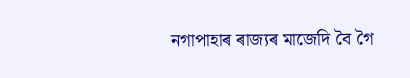নগাপাহাৰ ৰাজ্যৰ মাজেদি বৈ গৈ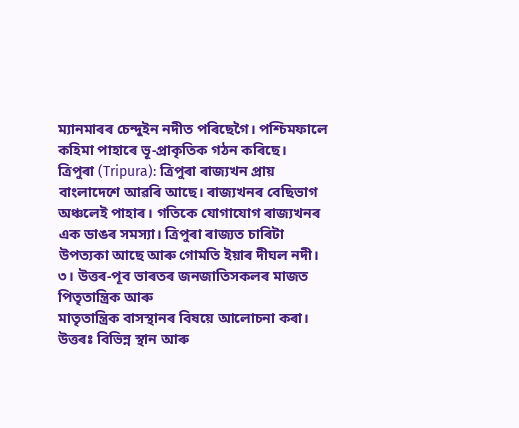ম্যানমাৰৰ চেন্দুইন নদীত পৰিছেগৈ। পশ্চিমফালে কহিমা পাহাৰে ভূ-প্রাকৃতিক গঠন কৰিছে।
ত্ৰিপুৰা (Tripura): ত্ৰিপুৰা ৰাজ্যখন প্রায় বাংলাদেশে আৱৰি আছে। ৰাজ্যখনৰ বেছিভাগ অঞ্চলেই পাহাৰ। গতিকে যোগাযোগ ৰাজ্যখনৰ এক ডাঙৰ সমস্যা। ত্ৰিপুৰা ৰাজ্যত চাৰিটা উপত্যকা আছে আৰু গোমতি ইয়াৰ দীঘল নদী।
৩। উত্তৰ-পূব ভাৰতৰ জনজাতিসকলৰ মাজত পিতৃতান্ত্রিক আৰু
মাতৃতান্ত্রিক বাসস্থানৰ বিষয়ে আলোচনা কৰা।
উত্তৰঃ বিভিন্ন স্থান আৰু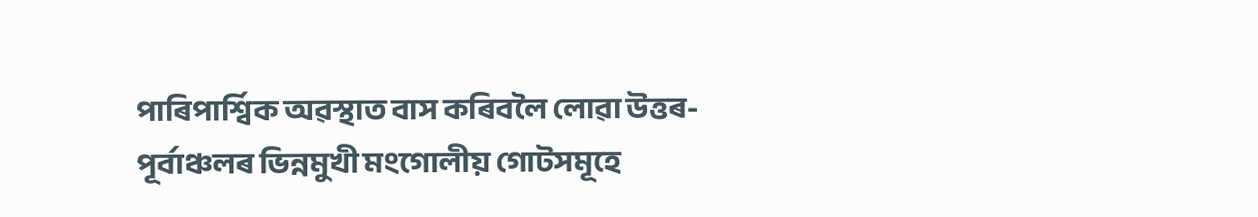পাৰিপার্শ্বিক অৱস্থাত বাস কৰিবলৈ লোৱা উত্তৰ-পূৰ্বাঞ্চলৰ ভিন্নমুখী মংগোলীয় গোটসমূহে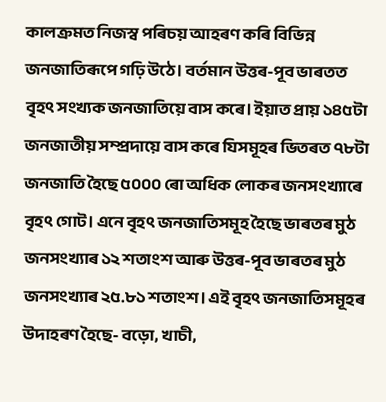কালক্ৰমত নিজস্ব পৰিচয় আহৰণ কৰি বিভিন্ন জনজাতিৰূপে গঢ়ি উঠে। বর্তমান উত্তৰ-পূব ভাৰতত বৃহৎ সংখ্যক জনজাতিয়ে বাস কৰে। ইয়াত প্রায় ১৪৫টা জনজাতীয় সম্প্রদায়ে বাস কৰে যিসমূহৰ ভিতৰত ৭৮টা জনজাতি হৈছে ৫০০০ ৰো অধিক লোকৰ জনসংখ্যাৰে বৃহৎ গোট। এনে বৃহৎ জনজাতিসমূহ হৈছে ভাৰতৰ মুঠ জনসংখ্যাৰ ১২ শতাংশ আৰু উত্তৰ-পূব ভাৰতৰ মুঠ জনসংখ্যাৰ ২৫.৮১ শতাংশ। এই বৃহৎ জনজাতিসমূহৰ উদাহৰণ হৈছে- বড়ো, খাচী,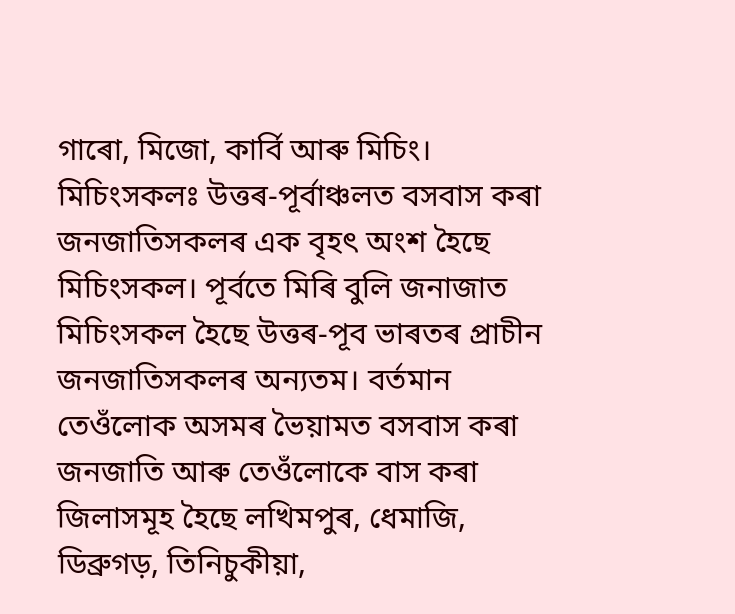গাৰো, মিজো, কাৰ্বি আৰু মিচিং।
মিচিংসকলঃ উত্তৰ-পূৰ্বাঞ্চলত বসবাস কৰা জনজাতিসকলৰ এক বৃহৎ অংশ হৈছে মিচিংসকল। পূর্বতে মিৰি বুলি জনাজাত মিচিংসকল হৈছে উত্তৰ-পূব ভাৰতৰ প্রাচীন জনজাতিসকলৰ অন্যতম। বর্তমান তেওঁলোক অসমৰ ভৈয়ামত বসবাস কৰা জনজাতি আৰু তেওঁলোকে বাস কৰা জিলাসমূহ হৈছে লখিমপুৰ, ধেমাজি, ডিব্রুগড়, তিনিচুকীয়া,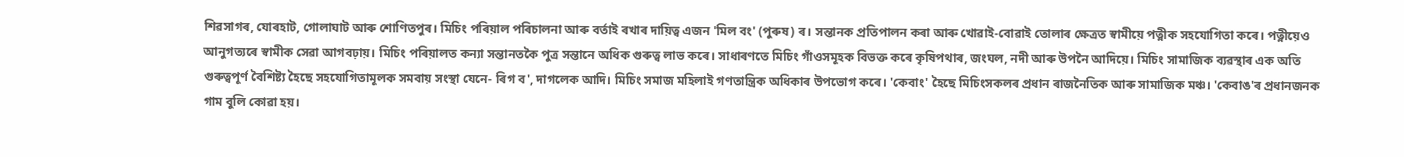শিৱসাগৰ, যোৰহাট, গোলাঘাট আৰু শোণিতপুৰ। মিচিং পৰিয়াল পৰিচালনা আৰু বৰ্তাই ৰখাৰ দায়িত্ব এজন 'মিল বং' (পুৰুষ) ৰ। সন্তানক প্রতিপালন কৰা আৰু খোৱাই-বোৱাই তোলাৰ ক্ষেত্ৰত স্বামীয়ে পত্নীক সহযোগিতা কৰে। পত্নীয়েও আনুগত্যৰে স্বামীক সেৱা আগবঢ়ায়। মিচিং পৰিয়ালত কন্যা সন্তানতকৈ পুত্র সন্তানে অধিক গুৰুত্ব লাভ কৰে। সাধাৰণতে মিচিং গাঁওসমূহক বিভক্ত কৰে কৃষিপথাৰ, জংঘল, নদী আৰু উপনৈ আদিয়ে। মিচিং সামাজিক ব্যৱস্থাৰ এক অতি গুৰুত্বপূৰ্ণ বৈশিষ্ট্য হৈছে সহযোগিতামূলক সমবায় সংস্থা যেনে- ৰিগ ব', দাগলেক আদি। মিচিং সমাজ মহিলাই গণতান্ত্রিক অধিকাৰ উপভোগ কৰে। 'কেবাং' হৈছে মিচিংসকলৰ প্ৰধান ৰাজনৈতিক আৰু সামাজিক মঞ্চ। 'কেবাঙ'ৰ প্ৰধানজনক গাম বুলি কোৱা হয়।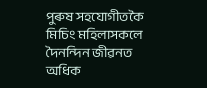পুৰুষ সহযোগীতকৈ মিচিং মহিলাসকলে দৈনন্দিন জীৱনত অধিক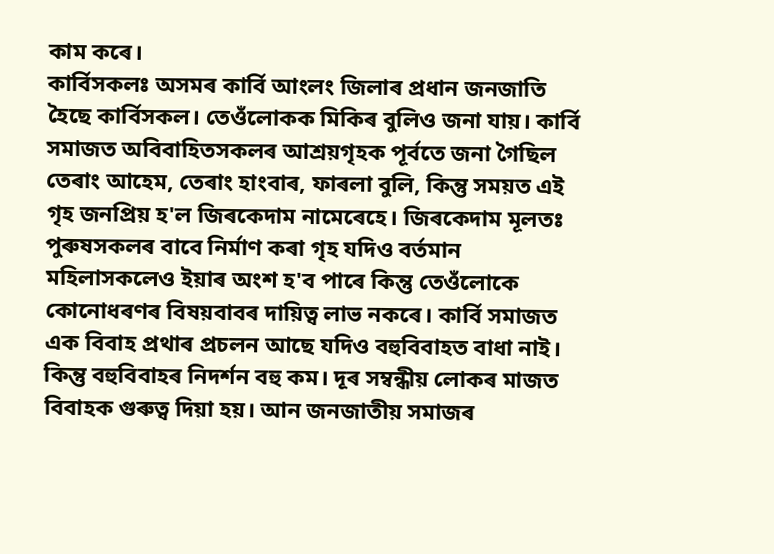কাম কৰে।
কাৰ্বিসকলঃ অসমৰ কাৰ্বি আংলং জিলাৰ প্ৰধান জনজাতি হৈছে কার্বিসকল। তেওঁলোকক মিকিৰ বুলিও জনা যায়। কার্বি সমাজত অবিবাহিতসকলৰ আশ্রয়গৃহক পূৰ্বতে জনা গৈছিল তেৰাং আহেম, তেৰাং হাংবাৰ, ফাৰলা বুলি, কিন্তু সময়ত এই গৃহ জনপ্রিয় হ'ল জিৰকেদাম নামেৰেহে। জিৰকেদাম মূলতঃ পুৰুষসকলৰ বাবে নিৰ্মাণ কৰা গৃহ যদিও বর্তমান মহিলাসকলেও ইয়াৰ অংশ হ'ব পাৰে কিন্তু তেওঁলোকে কোনোধৰণৰ বিষয়বাবৰ দায়িত্ব লাভ নকৰে। কার্বি সমাজত এক বিবাহ প্ৰথাৰ প্ৰচলন আছে যদিও বহুবিবাহত বাধা নাই। কিন্তু বহুবিবাহৰ নিদৰ্শন বহু কম। দূৰ সম্বন্ধীয় লোকৰ মাজত বিবাহক গুৰুত্ব দিয়া হয়। আন জনজাতীয় সমাজৰ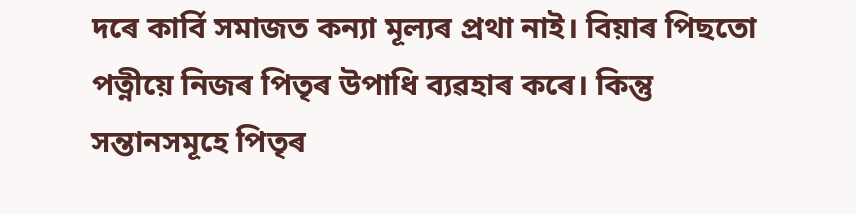দৰে কাৰ্বি সমাজত কন্যা মূল্যৰ প্ৰথা নাই। বিয়াৰ পিছতো পত্নীয়ে নিজৰ পিতৃৰ উপাধি ব্যৱহাৰ কৰে। কিন্তু সন্তানসমূহে পিতৃৰ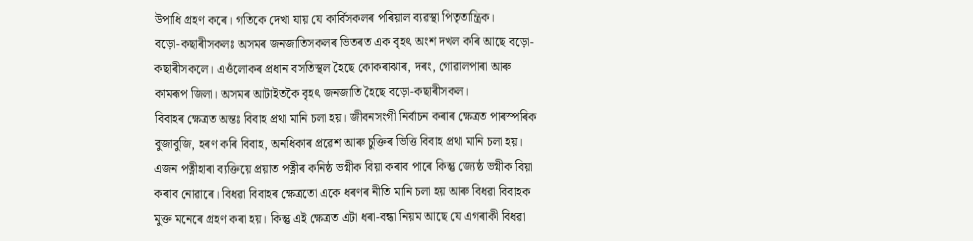উপাধি গ্ৰহণ কৰে। গতিকে দেখা যায় যে কাৰ্বিসকলৰ পৰিয়াল ব্যৱস্থা পিতৃতান্ত্রিক।
বড়ো-কছাৰীসকলঃ অসমৰ জনজাতিসকলৰ ভিতৰত এক বৃহৎ অংশ দখল কৰি আছে বড়ো-কছাৰীসকলে। এওঁলোকৰ প্ৰধান বসতিস্থল হৈছে কোকৰাঝাৰ, দৰং, গোৱালপাৰা আৰু কামৰূপ জিলা। অসমৰ আটাইতকৈ বৃহৎ জনজাতি হৈছে বড়ো-কছাৰীসকল।
বিবাহৰ ক্ষেত্ৰত অন্তঃ বিবাহ প্রথা মানি চলা হয়। জীবনসংগী নিৰ্বাচন কৰাৰ ক্ষেত্ৰত পাৰস্পৰিক বুজাবুজি, হৰণ কৰি বিবাহ, অনধিকাৰ প্ৰৱেশ আৰু চুক্তিৰ ভিত্তি বিবাহ প্রথা মানি চলা হয়। এজন পত্নীহাৰা ব্যক্তিয়ে প্রয়াত পত্নীৰ কনিষ্ঠ ভগ্নীক বিয়া কৰাব পাৰে কিন্তু জ্যেষ্ঠ ভগ্নীক বিয়া কৰাব নোৱাৰে। বিধৱা বিবাহৰ ক্ষেত্ৰতো একে ধৰণৰ নীতি মানি চলা হয় আৰু বিধৱা বিবাহক মুক্ত মনেৰে গ্ৰহণ কৰা হয়। কিন্তু এই ক্ষেত্রত এটা ধৰা-বন্ধা নিয়ম আছে যে এগৰাকী বিধৱা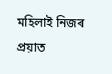মহিলাই নিজৰ প্ৰয়াত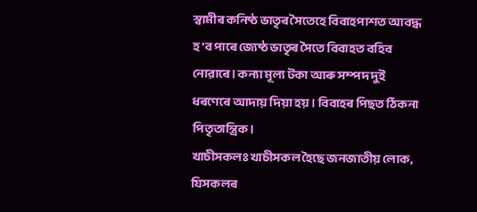স্বামীৰ কনিষ্ঠ ভাতৃৰ সৈতেহে বিবাহপাশত আবদ্ধ হ'ব পাৰে জ্যেষ্ঠ ভাতৃৰ সৈতে বিবাহত বহিব নোৱাৰে। কন্যা মূল্য টকা আৰু সম্পদ দুই ধৰণেৰে আদায় দিয়া হয়। বিবাহৰ পিছত ঠিকনা পিতৃতান্ত্রিক।
খাচীসকলঃ খাচীসকল হৈছে জনজাতীয় লোক, যিসকলৰ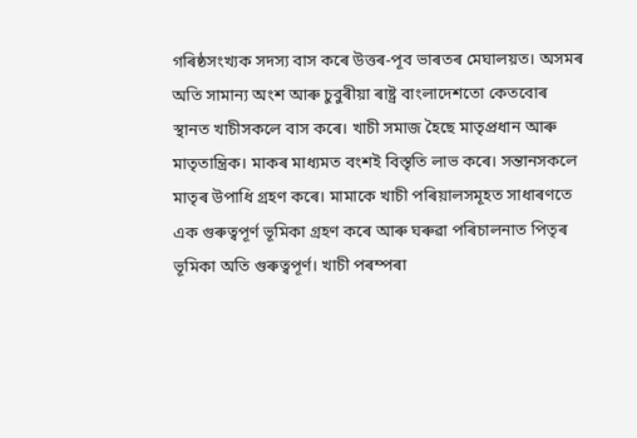গৰিষ্ঠসংখ্যক সদস্য বাস কৰে উত্তৰ-পূব ভাৰতৰ মেঘালয়ত। অসমৰ অতি সামান্য অংশ আৰু চুবুৰীয়া ৰাষ্ট্ৰ বাংলাদেশতো কেতবোৰ স্থানত খাচীসকলে বাস কৰে। খাচী সমাজ হৈছে মাতৃপ্রধান আৰু মাতৃতান্ত্রিক। মাকৰ মাধ্যমত বংশই বিস্তৃতি লাভ কৰে। সন্তানসকলে মাতৃৰ উপাধি গ্রহণ কৰে। মামাকে খাচী পৰিয়ালসমূহত সাধাৰণতে এক গুৰুত্বপূৰ্ণ ভূমিকা গ্রহণ কৰে আৰু ঘৰুৱা পৰিচালনাত পিতৃৰ ভূমিকা অতি গুৰুত্বপূর্ণ। খাচী পৰম্পৰা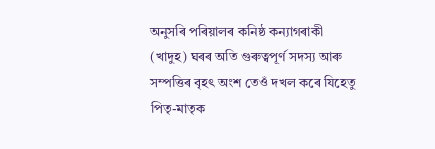অনুসৰি পৰিয়ালৰ কনিষ্ঠ কন্যাগৰাকী (খাদুহ) ঘৰৰ অতি গুৰুত্বপূৰ্ণ সদস্য আৰু সম্পত্তিৰ বৃহৎ অংশ তেওঁ দখল কৰে যিহেতু পিতৃ-মাতৃক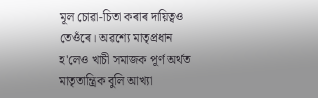মূল চোৱা-চিতা কৰাৰ দায়িত্বও তেওঁৰে। অৱশ্যে মাতৃপ্রধান হ'লেও খাচী সমাজক পূর্ণ অর্থত মাতৃতান্ত্রিক বুলি আখ্যা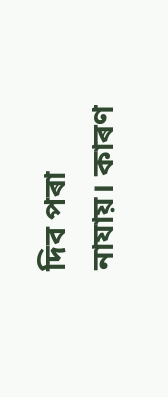দিব পৰা নাযায়। কাৰণ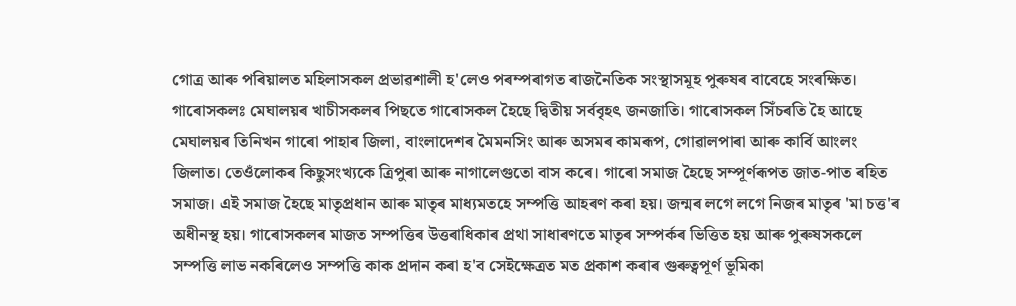গোত্ৰ আৰু পৰিয়ালত মহিলাসকল প্রভাৱশালী হ'লেও পৰম্পৰাগত ৰাজনৈতিক সংস্থাসমূহ পুৰুষৰ বাবেহে সংৰক্ষিত।
গাৰোসকলঃ মেঘালয়ৰ খাচীসকলৰ পিছতে গাৰোসকল হৈছে দ্বিতীয় সর্ববৃহৎ জনজাতি। গাৰোসকল সিঁচৰতি হৈ আছে মেঘালয়ৰ তিনিখন গাৰো পাহাৰ জিলা, বাংলাদেশৰ মৈমনসিং আৰু অসমৰ কামৰূপ, গোৱালপাৰা আৰু কাৰ্বি আংলং জিলাত। তেওঁলোকৰ কিছুসংখ্যকে ত্ৰিপুৰা আৰু নাগালেগুতো বাস কৰে। গাৰো সমাজ হৈছে সম্পূৰ্ণৰূপত জাত-পাত ৰহিত সমাজ। এই সমাজ হৈছে মাতৃপ্রধান আৰু মাতৃৰ মাধ্যমতহে সম্পত্তি আহৰণ কৰা হয়। জন্মৰ লগে লগে নিজৰ মাতৃৰ 'মা চত্ত'ৰ অধীনস্থ হয়। গাৰোসকলৰ মাজত সম্পত্তিৰ উত্তৰাধিকাৰ প্ৰথা সাধাৰণতে মাতৃৰ সম্পৰ্কৰ ভিত্তিত হয় আৰু পুৰুষসকলে সম্পত্তি লাভ নকৰিলেও সম্পত্তি কাক প্রদান কৰা হ'ব সেইক্ষেত্ৰত মত প্রকাশ কৰাৰ গুৰুত্বপূর্ণ ভূমিকা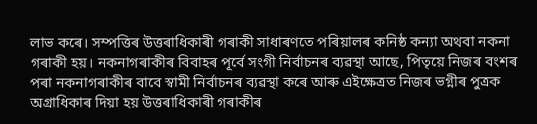লাভ কৰে। সম্পত্তিৰ উত্তৰাধিকাৰী গৰাকী সাধাৰণতে পৰিয়ালৰ কনিষ্ঠ কন্যা অথবা নকনা গৰাকী হয়। নকনাগৰাকীৰ বিবাহৰ পূৰ্বে সংগী নিৰ্বাচনৰ ব্যৱস্থা আছে, পিতৃয়ে নিজৰ বংশৰ পৰা নকনাগৰাকীৰ বাবে স্বামী নিৰ্বাচনৰ ব্যৱস্থা কৰে আৰু এইক্ষেত্ৰত নিজৰ ভগ্নীৰ পুত্ৰক অগ্রাধিকাৰ দিয়া হয় উত্তৰাধিকাৰী গৰাকীৰ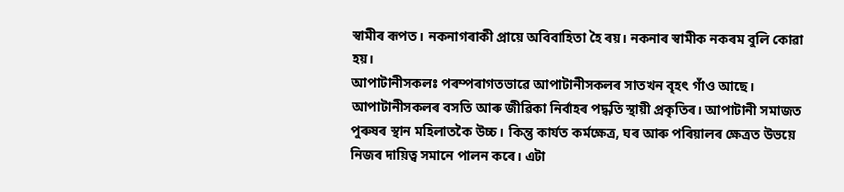স্বামীৰ ৰূপত। নকনাগৰাকী প্রায়ে অবিবাহিতা হৈ ৰয়। নকনাৰ স্বামীক নকৰম বুলি কোৱা হয়।
আপাটানীসকলঃ পৰম্পৰাগতভাৱে আপাটানীসকলৰ সাতখন বৃহৎ গাঁও আছে। আপাটানীসকলৰ বসতি আৰু জীৱিকা নিৰ্বাহৰ পদ্ধতি স্থায়ী প্রকৃতিৰ। আপাটানী সমাজত পুৰুষৰ স্থান মহিলাতকৈ উচ্চ। কিন্তু কার্যত কর্মক্ষেত্ৰ, ঘৰ আৰু পৰিয়ালৰ ক্ষেত্ৰত উভয়ে নিজৰ দায়িত্ব সমানে পালন কৰে। এটা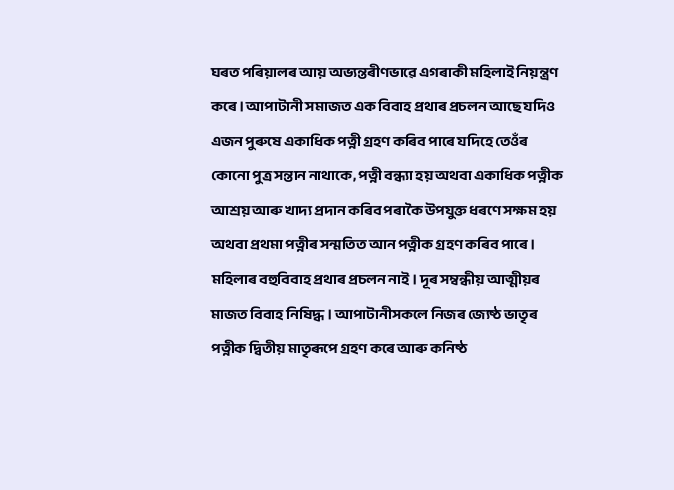ঘৰত পৰিয়ালৰ আয় অভ্যন্তৰীণভাৱে এগৰাকী মহিলাই নিয়ন্ত্ৰণ কৰে। আপাটানী সমাজত এক বিবাহ প্রথাৰ প্ৰচলন আছে যদিও এজন পুৰুষে একাধিক পত্নী গ্ৰহণ কৰিব পাৰে যদিহে তেওঁৰ কোনো পুত্র সন্তান নাথাকে, পত্নী বন্ধ্যা হয় অথবা একাধিক পত্নীক আশ্রয় আৰু খাদ্য প্ৰদান কৰিব পৰাকৈ উপযুক্ত ধৰণে সক্ষম হয় অথবা প্ৰথমা পত্নীৰ সন্মতিত আন পত্নীক গ্রহণ কৰিব পাৰে। মহিলাৰ বহুবিবাহ প্ৰথাৰ প্ৰচলন নাই। দূৰ সম্বন্ধীয় আত্মীয়ৰ মাজত বিবাহ নিষিদ্ধ। আপাটানীসকলে নিজৰ জ্যেষ্ঠ ভাতৃৰ পত্নীক দ্বিতীয় মাতৃৰূপে গ্ৰহণ কৰে আৰু কনিষ্ঠ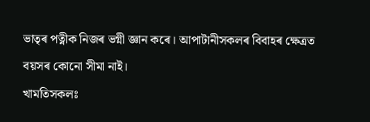ভাতৃৰ পত্নীক নিজৰ ভগ্নী জ্ঞান কৰে। আপাটানীসকলৰ বিবাহৰ ক্ষেত্ৰত বয়সৰ কোনো সীমা নাই।
খামতিসকলঃ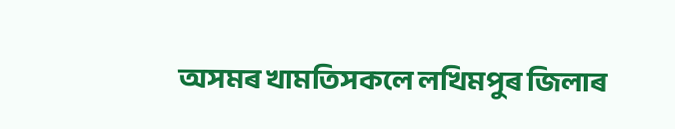অসমৰ খামতিসকলে লখিমপুৰ জিলাৰ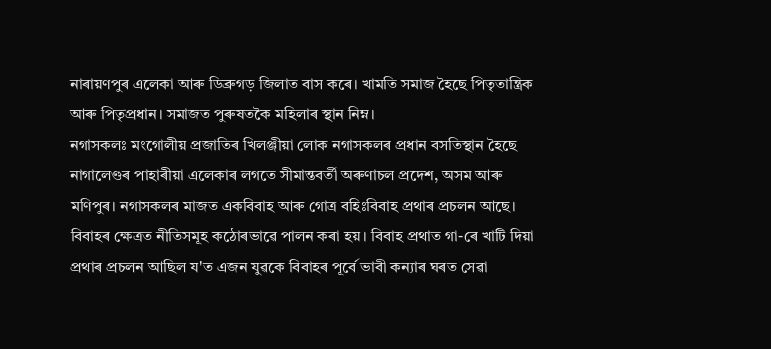নাৰায়ণপুৰ এলেকা আৰু ডিব্ৰুগড় জিলাত বাস কৰে। খামতি সমাজ হৈছে পিতৃতান্ত্রিক আৰু পিতৃপ্রধান। সমাজত পুৰুষতকৈ মহিলাৰ স্থান নিম্ন।
নগাসকলঃ মংগোলীয় প্রজাতিৰ খিলঞ্জীয়া লোক নগাসকলৰ প্রধান বসতিস্থান হৈছে নাগালেণ্ডৰ পাহাৰীয়া এলেকাৰ লগতে সীমান্তবর্তী অৰুণাচল প্রদেশ, অসম আৰু মণিপুৰ। নগাসকলৰ মাজত একবিবাহ আৰু গোত্র বহিঃবিবাহ প্রথাৰ প্ৰচলন আছে। বিবাহৰ ক্ষেত্ৰত নীতিসমূহ কঠোৰভাৱে পালন কৰা হয়। বিবাহ প্রথাত গা-ৰে খাটি দিয়া প্ৰথাৰ প্রচলন আছিল য'ত এজন যুৱকে বিবাহৰ পূৰ্বে ভাবী কন্যাৰ ঘৰত সেৱা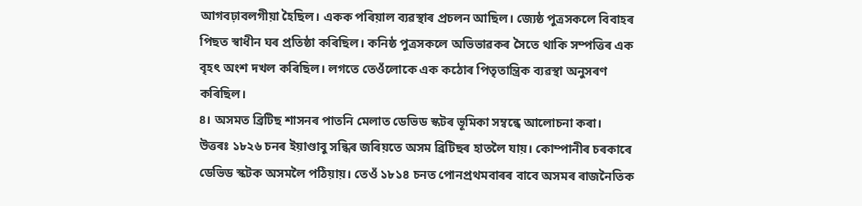আগবঢ়াবলগীয়া হৈছিল। একক পৰিয়াল ব্যৱস্থাৰ প্ৰচলন আছিল। জ্যেষ্ঠ পুত্ৰসকলে বিবাহৰ পিছত স্বাধীন ঘৰ প্ৰতিষ্ঠা কৰিছিল। কনিষ্ঠ পুত্ৰসকলে অভিভাৱকৰ সৈতে থাকি সম্পত্তিৰ এক বৃহৎ অংশ দখল কৰিছিল। লগতে তেওঁলোকে এক কঠোৰ পিতৃতান্ত্রিক ব্যৱস্থা অনুসৰণ কৰিছিল।
৪। অসমত ব্ৰিটিছ শাসনৰ পাতনি মেলাত ডেভিড স্কটৰ ভূমিকা সম্বন্ধে আলোচনা কৰা।
উত্তৰঃ ১৮২৬ চনৰ ইয়াণ্ডাবু সন্ধিৰ জৰিয়তে অসম ব্ৰিটিছৰ হাতলৈ যায়। কোম্পানীৰ চৰকাৰে ডেভিড স্কটক অসমলৈ পঠিয়ায়। তেওঁ ১৮১৪ চনত পোনপ্ৰথমবাৰৰ বাবে অসমৰ ৰাজনৈতিক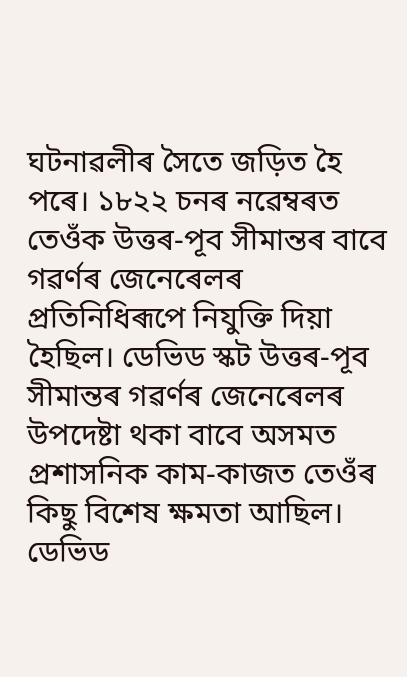ঘটনাৱলীৰ সৈতে জড়িত হৈ পৰে। ১৮২২ চনৰ নৱেম্বৰত তেওঁক উত্তৰ-পূব সীমান্তৰ বাবে গৱৰ্ণৰ জেনেৰেলৰ প্ৰতিনিধিৰূপে নিযুক্তি দিয়া হৈছিল। ডেভিড স্কট উত্তৰ-পূব সীমান্তৰ গৱৰ্ণৰ জেনেৰেলৰ উপদেষ্টা থকা বাবে অসমত প্রশাসনিক কাম-কাজত তেওঁৰ কিছু বিশেষ ক্ষমতা আছিল।
ডেভিড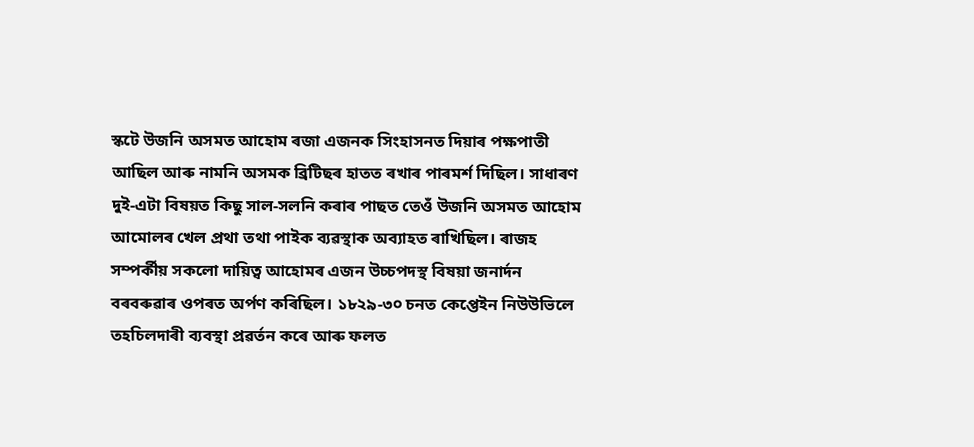স্কটে উজনি অসমত আহোম ৰজা এজনক সিংহাসনত দিয়াৰ পক্ষপাতী আছিল আৰু নামনি অসমক ব্ৰিটিছৰ হাতত ৰখাৰ পাৰমৰ্শ দিছিল। সাধাৰণ দুই-এটা বিষয়ত কিছু সাল-সলনি কৰাৰ পাছত তেওঁ উজনি অসমত আহোম আমোলৰ খেল প্রথা তথা পাইক ব্যৱস্থাক অব্যাহত ৰাখিছিল। ৰাজহ সম্পৰ্কীয় সকলো দায়িত্ব আহোমৰ এজন উচ্চপদস্থ বিষয়া জনার্দন বৰবৰুৱাৰ ওপৰত অর্পণ কৰিছিল। ১৮২৯-৩০ চনত কেপ্তেইন নিউউভিলে তহচিলদাৰী ব্যবস্থা প্ৰৱৰ্তন কৰে আৰু ফলত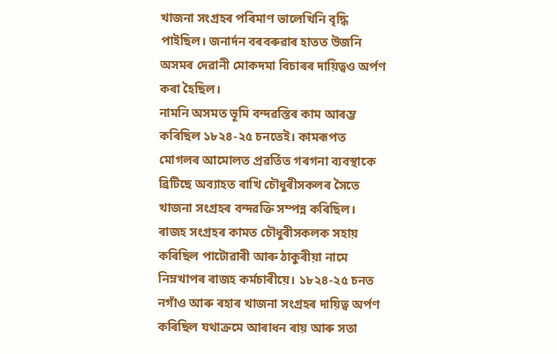খাজনা সংগ্ৰহৰ পৰিমাণ ভালেখিনি বৃদ্ধি পাইছিল। জনার্দন বৰবৰুৱাৰ হাতত উজনি অসমৰ দেৱানী মোকদমা বিচাৰৰ দায়িত্বও অর্পণ কৰা হৈছিল।
নামনি অসমত ভূমি বন্দৱস্তিৰ কাম আৰম্ভ কৰিছিল ১৮২৪-২৫ চনতেই। কামৰূপত মোগলৰ আমোলত প্ৰৱৰ্তিত গৰগনা ব্যবস্থাকে ব্ৰিটিছে অব্যাহত ৰাখি চৌধুৰীসকলৰ সৈতে খাজনা সংগ্ৰহৰ বন্দৱক্তি সম্পন্ন কৰিছিল। ৰাজহ সংগ্ৰহৰ কামত চৌধুৰীসকলক সহায় কৰিছিল পাটোৱাৰী আৰু ঠাকুৰীয়া নামে নিম্নখাপৰ ৰাজহ কৰ্মচাৰীয়ে। ১৮২৪-২৫ চনত নগাঁও আৰু ৰহাৰ খাজনা সংগ্ৰহৰ দায়িত্ব অর্পণ কৰিছিল যথাক্রমে আৰাধন ৰায় আৰু সতা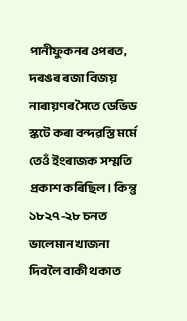পানীফুকনৰ ওপৰত, দৰঙৰ ৰজা বিজয় নাৰায়ণৰ সৈতে ডেভিড স্কটে কৰা বন্দৱস্তি মর্মে তেওঁ ইংৰাজক সম্মতি প্রকাশ কৰিছিল। কিন্তু ১৮২৭-২৮ চনত ভালেমান খাজনা দিবলৈ বাকী থকাত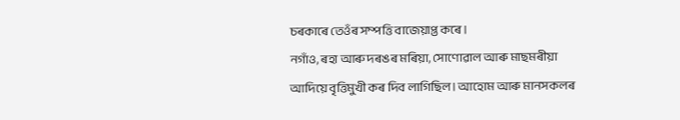চৰকাৰে তেওঁৰ সম্পত্তি বাজেয়াপ্ত কৰে।
নগাঁও, ৰহা আৰু দৰঙৰ মৰিয়া, সোণোৱাল আৰু মাছমৰীয়া আদিয়ে বৃত্তিমুখী কৰ দিব লাগিছিল। আহোম আৰু মানসকলৰ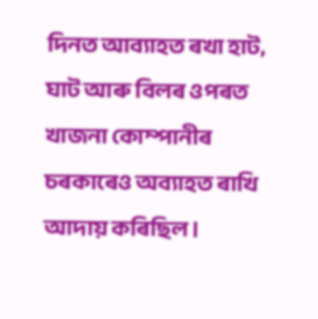দিনত আব্যাহত ৰখা হাট, ঘাট আৰু বিলৰ ওপৰত খাজনা কোম্পানীৰ চৰকাৰেও অব্যাহত ৰাখি আদায় কৰিছিল।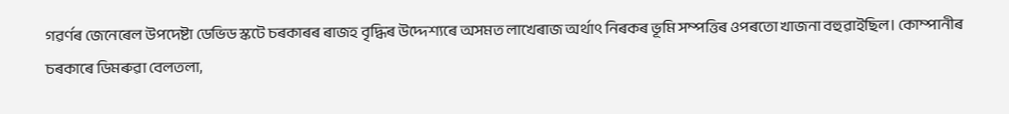গৱৰ্ণৰ জেনেৰেল উপদেষ্টা ডেভিড স্কটে চৰকাৰৰ ৰাজহ বৃদ্ধিৰ উদ্দেশ্যৰে অসমত লাখেৰাজ অৰ্থাৎ নিৰকৰ ভূমি সম্পত্তিৰ ওপৰতো খাজনা বহুৱাইছিল। কোম্পানীৰ চৰকাৰে ডিমৰুৱা বেলতলা,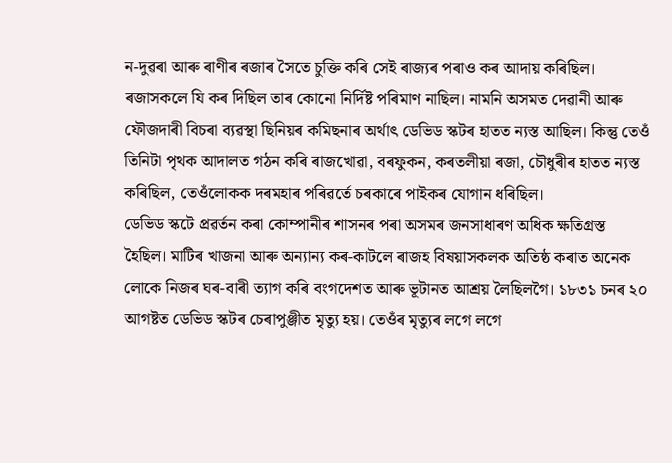ন-দুৱৰা আৰু ৰাণীৰ ৰজাৰ সৈতে চুক্তি কৰি সেই ৰাজ্যৰ পৰাও কৰ আদায় কৰিছিল। ৰজাসকলে যি কৰ দিছিল তাৰ কোনো নির্দিষ্ট পৰিমাণ নাছিল। নামনি অসমত দেৱানী আৰু ফৌজদাৰী বিচৰা ব্যৱস্থা ছিনিয়ৰ কমিছনাৰ অৰ্থাৎ ডেভিড স্কটৰ হাতত ন্যস্ত আছিল। কিন্তু তেওঁ তিনিটা পৃথক আদালত গঠন কৰি ৰাজখোৱা, বৰফুকন, কৰতলীয়া ৰজা, চৌধুৰীৰ হাতত ন্যস্ত কৰিছিল, তেওঁলোকক দৰমহাৰ পৰিৱৰ্তে চৰকাৰে পাইকৰ যোগান ধৰিছিল।
ডেভিড স্কটে প্ৰৱৰ্তন কৰা কোম্পানীৰ শাসনৰ পৰা অসমৰ জনসাধাৰণ অধিক ক্ষতিগ্রস্ত হৈছিল। মাটিৰ খাজনা আৰু অন্যান্য কৰ-কাটলে ৰাজহ বিষয়াসকলক অতিষ্ঠ কৰাত অনেক লোকে নিজৰ ঘৰ-বাৰী ত্যাগ কৰি বংগদেশত আৰু ভূটানত আশ্রয় লৈছিলগৈ। ১৮৩১ চনৰ ২০ আগষ্টত ডেভিড স্কটৰ চেৰাপুঞ্জীত মৃত্যু হয়। তেওঁৰ মৃত্যুৰ লগে লগে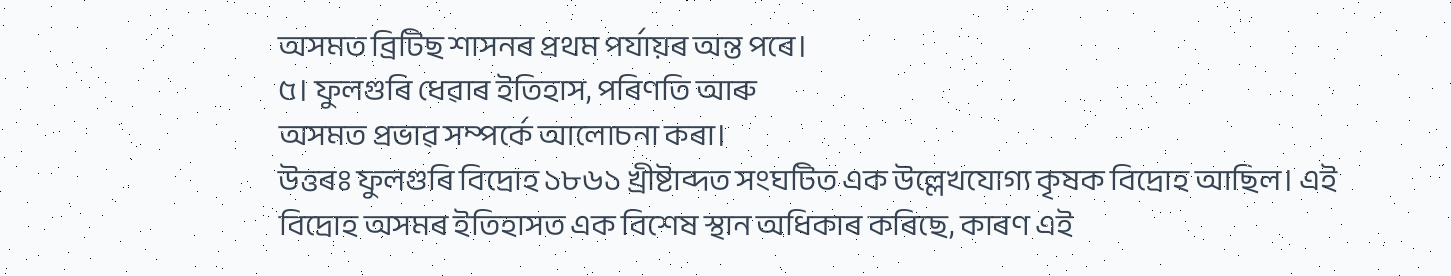অসমত ব্ৰিটিছ শাসনৰ প্ৰথম পৰ্যায়ৰ অন্ত পৰে।
৫। ফুলগুৰি ধেৱাৰ ইতিহাস, পৰিণতি আৰু
অসমত প্ৰভাৱ সম্পর্কে আলোচনা কৰা।
উত্তৰঃ ফুলগুৰি বিদ্ৰোহ ১৮৬১ খ্রীষ্টাব্দত সংঘটিত এক উল্লেখযোগ্য কৃষক বিদ্রোহ আছিল। এই বিদ্রোহ অসমৰ ইতিহাসত এক বিশেষ স্থান অধিকাৰ কৰিছে, কাৰণ এই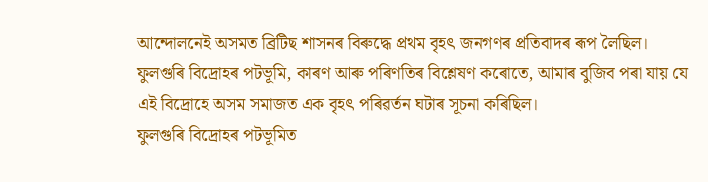আন্দোলনেই অসমত ব্রিটিছ শাসনৰ বিৰুদ্ধে প্রথম বৃহৎ জনগণৰ প্ৰতিবাদৰ ৰূপ লৈছিল। ফুলগুৰি বিদ্ৰোহৰ পটভূমি, কাৰণ আৰু পৰিণতিৰ বিশ্লেষণ কৰোতে, আমাৰ বুজিব পৰা যায় যে এই বিদ্রোহে অসম সমাজত এক বৃহৎ পৰিৱৰ্তন ঘটাৰ সূচনা কৰিছিল।
ফুলগুৰি বিদ্ৰোহৰ পটভূমিত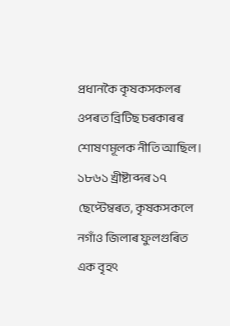প্রধানকৈ কৃষকসকলৰ ওপৰত ব্ৰিটিছ চৰকাৰৰ শোষণমূলক নীতি আছিল। ১৮৬১ খ্ৰীষ্টাব্দৰ ১৭ ছেপ্টেম্বৰত, কৃষকসকলে নগাঁও জিলাৰ ফুলগুৰিত এক বৃহৎ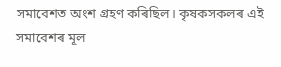সমাবেশত অংশ গ্রহণ কৰিছিল। কৃষকসকলৰ এই সমাবেশৰ মূল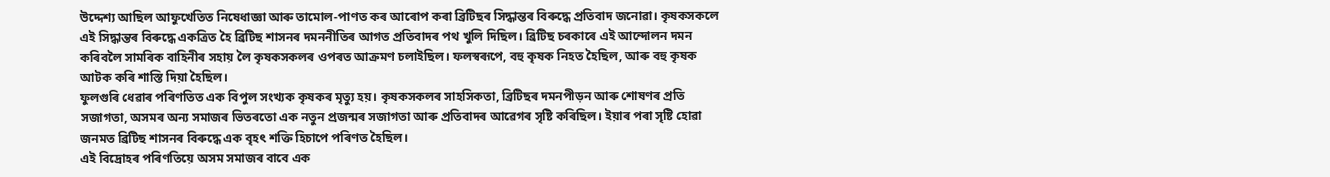উদ্দেশ্য আছিল আফুখেতিত নিষেধাজ্ঞা আৰু তামোল-পাণত কৰ আৰোপ কৰা ব্ৰিটিছৰ সিদ্ধান্তৰ বিৰুদ্ধে প্রতিবাদ জনোৱা। কৃষকসকলে এই সিদ্ধান্তৰ বিৰুদ্ধে একত্রিত হৈ ব্রিটিছ শাসনৰ দমননীতিৰ আগত প্ৰতিবাদৰ পথ খুলি দিছিল। ব্ৰিটিছ চৰকাৰে এই আন্দোলন দমন কৰিবলৈ সামৰিক বাহিনীৰ সহায় লৈ কৃষকসকলৰ ওপৰত আক্ৰমণ চলাইছিল। ফলস্বৰূপে, বহু কৃষক নিহত হৈছিল, আৰু বহু কৃষক আটক কৰি শাস্তি দিয়া হৈছিল।
ফুলগুৰি ধেৱাৰ পৰিণতিত এক বিপুল সংখ্যক কৃষকৰ মৃত্যু হয়। কৃষকসকলৰ সাহসিকতা, ব্ৰিটিছৰ দমনপীড়ন আৰু শোষণৰ প্রতি সজাগতা, অসমৰ অন্য সমাজৰ ভিতৰতো এক নতুন প্রজন্মৰ সজাগতা আৰু প্ৰতিবাদৰ আৱেগৰ সৃষ্টি কৰিছিল। ইয়াৰ পৰা সৃষ্টি হোৱা জনমত ব্ৰিটিছ শাসনৰ বিৰুদ্ধে এক বৃহৎ শক্তি হিচাপে পৰিণত হৈছিল।
এই বিদ্ৰোহৰ পৰিণতিয়ে অসম সমাজৰ বাবে এক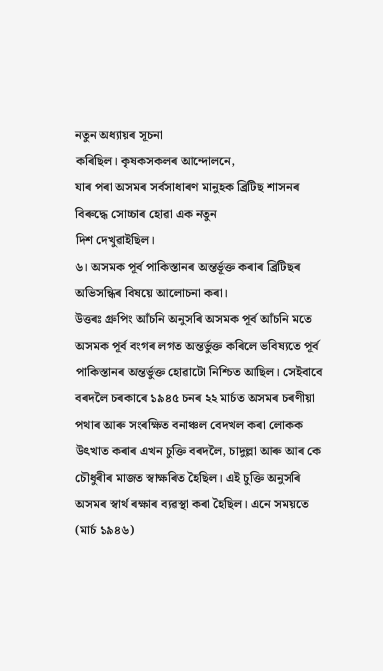নতুন অধ্যায়ৰ সূচনা
কৰিছিল। কৃষকসকলৰ আন্দোলনে,
যাৰ পৰা অসমৰ সৰ্বসাধাৰণ মানুহক ব্ৰিটিছ শাসনৰ বিৰুদ্ধে সোচ্চাৰ হোৱা এক নতুন
দিশ দেখুৱাইছিল।
৬। অসমক পূর্ব পাকিস্তানৰ অন্তৰ্ভূক্ত কৰাৰ ব্ৰিটিছৰ অভিসন্ধিৰ বিষয়ে আলোচনা কৰা।
উত্তৰঃ গ্রুপিং আঁচনি অনুসৰি অসমক পূর্ব আঁচনি মতে অসমক পূৰ্ব বংগৰ লগত অন্তর্ভুক্ত কৰিলে ভবিষ্যতে পূর্ব পাকিস্তানৰ অন্তর্ভুক্ত হোৱাটো নিশ্চিত আছিল। সেইবাবে বৰদলৈ চৰকাৰে ১৯৪৫ চনৰ ২২ মাৰ্চত অসমৰ চৰণীয়া পথাৰ আৰু সংৰক্ষিত বনাঞ্চল বেদখল কৰা লোকক উৎখাত কৰাৰ এখন চুক্তি বৰদলৈ, চাদুল্লা আৰু আৰ কে চৌধুৰীৰ মাজত স্বাক্ষৰিত হৈছিল। এই চুক্তি অনুসৰি অসমৰ স্বাৰ্থ ৰক্ষাৰ ব্যৱস্থা কৰা হৈছিল। এনে সময়তে (মার্চ ১৯৪৬)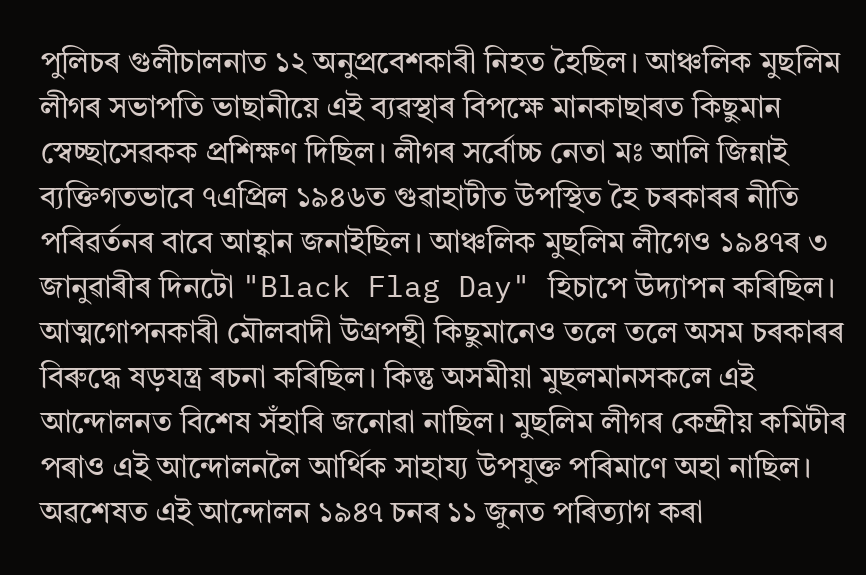পুলিচৰ গুলীচালনাত ১২ অনুপ্রবেশকাৰী নিহত হৈছিল। আঞ্চলিক মুছলিম লীগৰ সভাপতি ভাছানীয়ে এই ব্যৱস্থাৰ বিপক্ষে মানকাছাৰত কিছুমান স্বেচ্ছাসেৱকক প্রশিক্ষণ দিছিল। লীগৰ সৰ্বোচ্চ নেতা মঃ আলি জিন্নাই ব্যক্তিগতভাবে ৭এপ্রিল ১৯৪৬ত গুৱাহাটীত উপস্থিত হৈ চৰকাৰৰ নীতি পৰিৱৰ্তনৰ বাবে আহ্বান জনাইছিল। আঞ্চলিক মুছলিম লীগেও ১৯৪৭ৰ ৩ জানুৱাৰীৰ দিনটো "Black Flag Day" হিচাপে উদ্যাপন কৰিছিল। আত্মগোপনকাৰী মৌলবাদী উগ্রপন্থী কিছুমানেও তলে তলে অসম চৰকাৰৰ বিৰুদ্ধে ষড়যন্ত্ৰ ৰচনা কৰিছিল। কিন্তু অসমীয়া মুছলমানসকলে এই আন্দোলনত বিশেষ সঁহাৰি জনোৱা নাছিল। মুছলিম লীগৰ কেন্দ্ৰীয় কমিটীৰ পৰাও এই আন্দোলনলৈ আর্থিক সাহায্য উপযুক্ত পৰিমাণে অহা নাছিল। অৱশেষত এই আন্দোলন ১৯৪৭ চনৰ ১১ জুনত পৰিত্যাগ কৰা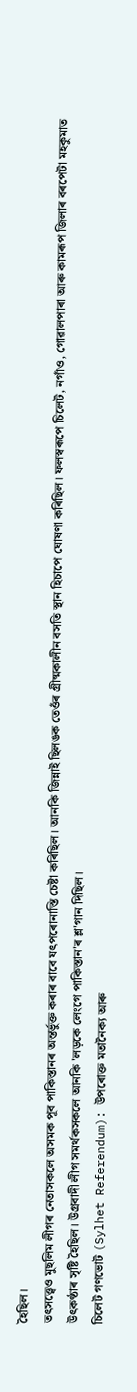হৈছিল।
তৎসত্ত্বেও মুছলিম লীগৰ নেতাসকলে অসমক পূব পাকিস্তানৰ অন্তৰ্ভুক্ত কৰাৰ বাবে যৎপৰোনাস্তি চেষ্টা কৰিছিল। আনকি জিন্নাই ছিলঙক তেওঁৰ গ্ৰীষ্মকালীন বসতি স্থান হিচাপে ঘোষণা কৰিছিল। ফলস্বৰূপে চিলেট, নগাঁও, গোৱালপাৰা আৰু কামৰূপ জিলাৰ বৰপেটা মহকুমাত উৎকণ্ঠাৰ সৃষ্টি হৈছিল। উগ্রবাদী লীগ সমর্থকসকলে আনকি 'লড়কে লেংগে পাকিস্তান'ৰ শ্ল'গান দিছিল।
চিলেট গণভোট (Sylhet Referendum): উপৰোক্ত মতানৈক্য আৰু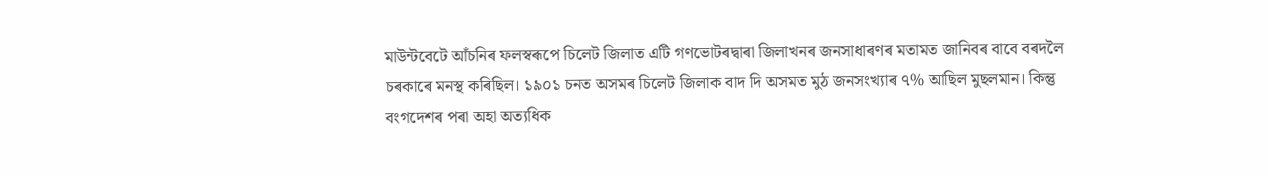মাউন্টবেটে আঁচনিৰ ফলস্বৰূপে চিলেট জিলাত এটি গণভোটৰদ্বাৰা জিলাখনৰ জনসাধাৰণৰ মতামত জানিবৰ বাবে বৰদলৈ চৰকাৰে মনস্থ কৰিছিল। ১৯০১ চনত অসমৰ চিলেট জিলাক বাদ দি অসমত মুঠ জনসংখ্যাৰ ৭% আছিল মুছলমান। কিন্তু বংগদেশৰ পৰা অহা অত্যধিক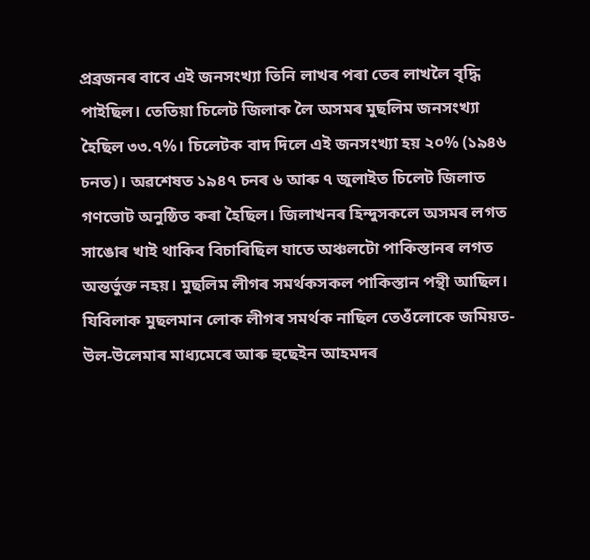প্ৰব্ৰজনৰ বাবে এই জনসংখ্যা তিনি লাখৰ পৰা তেৰ লাখলৈ বৃদ্ধি পাইছিল। তেতিয়া চিলেট জিলাক লৈ অসমৰ মুছলিম জনসংখ্যা হৈছিল ৩৩.৭%। চিলেটক বাদ দিলে এই জনসংখ্যা হয় ২০% (১৯৪৬ চনত)। অৱশেষত ১৯৪৭ চনৰ ৬ আৰু ৭ জুলাইত চিলেট জিলাত গণভোট অনুষ্ঠিত কৰা হৈছিল। জিলাখনৰ হিন্দুসকলে অসমৰ লগত সাঙোৰ খাই থাকিব বিচাৰিছিল যাতে অঞ্চলটো পাকিস্তানৰ লগত অন্তর্ভুক্ত নহয়। মুছলিম লীগৰ সমৰ্থকসকল পাকিস্তান পন্থী আছিল। যিবিলাক মুছলমান লোক লীগৰ সমর্থক নাছিল তেওঁলোকে জমিয়ত-উল-উলেমাৰ মাধ্যমেৰে আৰু হুছেইন আহমদৰ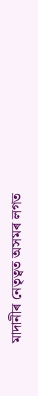মাদানীৰ নেতৃত্বত অসমৰ লগত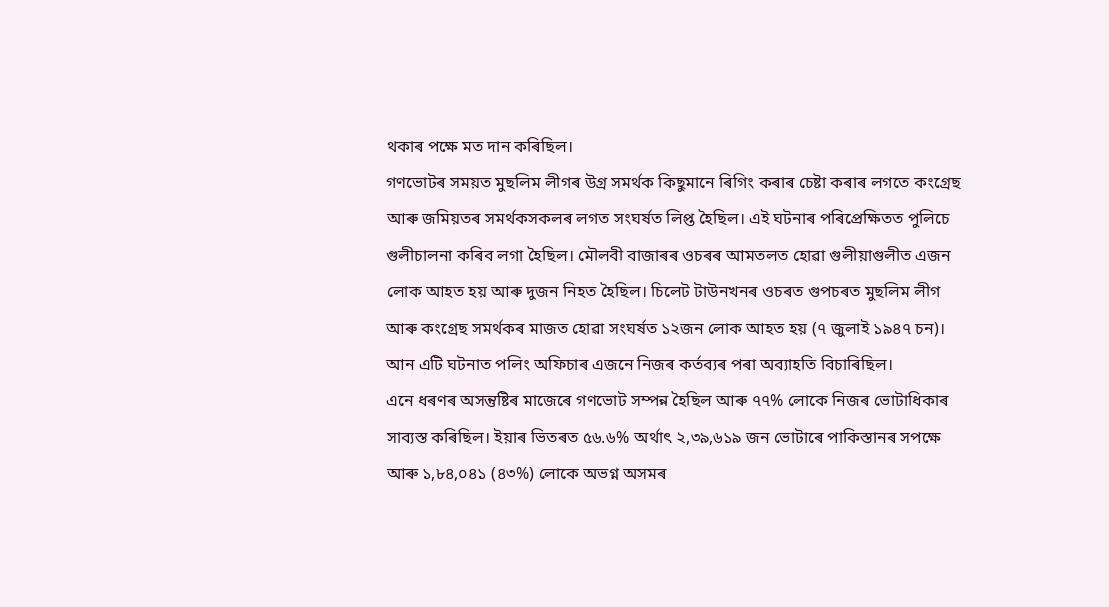থকাৰ পক্ষে মত দান কৰিছিল।
গণভোটৰ সময়ত মুছলিম লীগৰ উগ্র সমর্থক কিছুমানে ৰিগিং কৰাৰ চেষ্টা কৰাৰ লগতে কংগ্ৰেছ আৰু জমিয়তৰ সমৰ্থকসকলৰ লগত সংঘৰ্ষত লিপ্ত হৈছিল। এই ঘটনাৰ পৰিপ্ৰেক্ষিতত পুলিচে গুলীচালনা কৰিব লগা হৈছিল। মৌলবী বাজাৰৰ ওচৰৰ আমতলত হোৱা গুলীয়াগুলীত এজন লোক আহত হয় আৰু দুজন নিহত হৈছিল। চিলেট টাউনখনৰ ওচৰত গুপচৰত মুছলিম লীগ আৰু কংগ্ৰেছ সমৰ্থকৰ মাজত হোৱা সংঘৰ্ষত ১২জন লোক আহত হয় (৭ জুলাই ১৯৪৭ চন)। আন এটি ঘটনাত পলিং অফিচাৰ এজনে নিজৰ কৰ্তব্যৰ পৰা অব্যাহতি বিচাৰিছিল।
এনে ধৰণৰ অসন্তুষ্টিৰ মাজেৰে গণভোট সম্পন্ন হৈছিল আৰু ৭৭% লোকে নিজৰ ভোটাধিকাৰ সাব্যস্ত কৰিছিল। ইয়াৰ ভিতৰত ৫৬.৬% অর্থাৎ ২,৩৯,৬১৯ জন ভোটাৰে পাকিস্তানৰ সপক্ষে আৰু ১,৮৪,০৪১ (৪৩%) লোকে অভগ্ন অসমৰ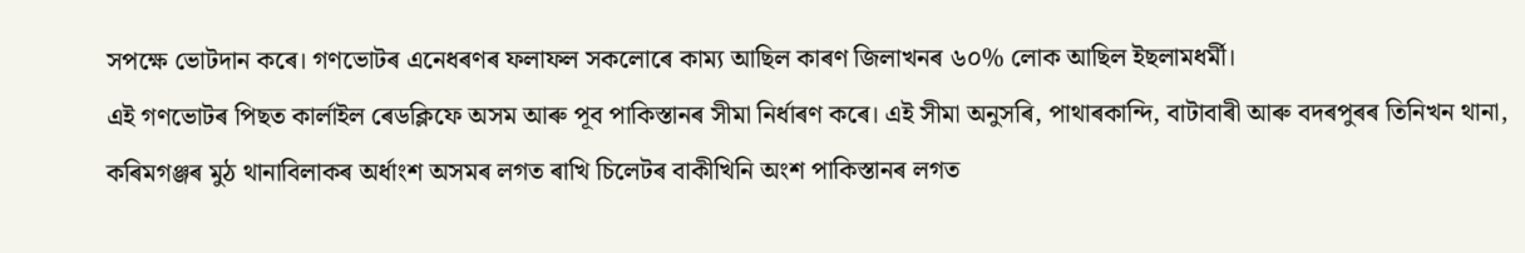সপক্ষে ভোটদান কৰে। গণভোটৰ এনেধৰণৰ ফলাফল সকলোৰে কাম্য আছিল কাৰণ জিলাখনৰ ৬০% লোক আছিল ইছলামধর্মী।
এই গণভোটৰ পিছত কার্লাইল ৰেডক্লিফে অসম আৰু পূব পাকিস্তানৰ সীমা নির্ধাৰণ কৰে। এই সীমা অনুসৰি, পাথাৰকান্দি, বাটাবাৰী আৰু বদৰপুৰৰ তিনিখন থানা, কৰিমগঞ্জৰ মুঠ থানাবিলাকৰ অৰ্ধাংশ অসমৰ লগত ৰাখি চিলেটৰ বাকীখিনি অংশ পাকিস্তানৰ লগত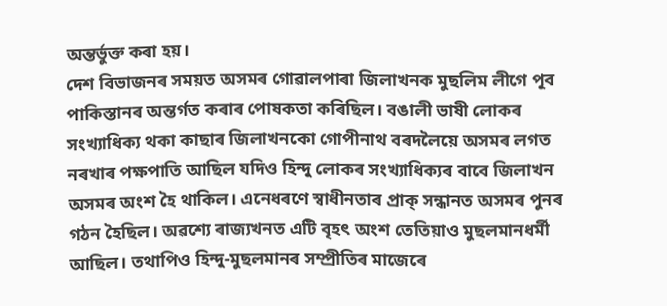অন্তর্ভুক্ত কৰা হয়।
দেশ বিভাজনৰ সময়ত অসমৰ গোৱালপাৰা জিলাখনক মুছলিম লীগে পূব পাকিস্তানৰ অন্তৰ্গত কৰাৰ পোষকতা কৰিছিল। বঙালী ভাষী লোকৰ সংখ্যাধিক্য থকা কাছাৰ জিলাখনকো গোপীনাথ বৰদলৈয়ে অসমৰ লগত নৰখাৰ পক্ষপাতি আছিল যদিও হিন্দু লোকৰ সংখ্যাধিক্যৰ বাবে জিলাখন অসমৰ অংশ হৈ থাকিল। এনেধৰণে স্বাধীনতাৰ প্রাক্ সন্ধানত অসমৰ পুনৰ গঠন হৈছিল। অৱশ্যে ৰাজ্যখনত এটি বৃহৎ অংশ তেতিয়াও মুছলমানধর্মী আছিল। তথাপিও হিন্দু-মুছলমানৰ সম্প্ৰীতিৰ মাজেৰে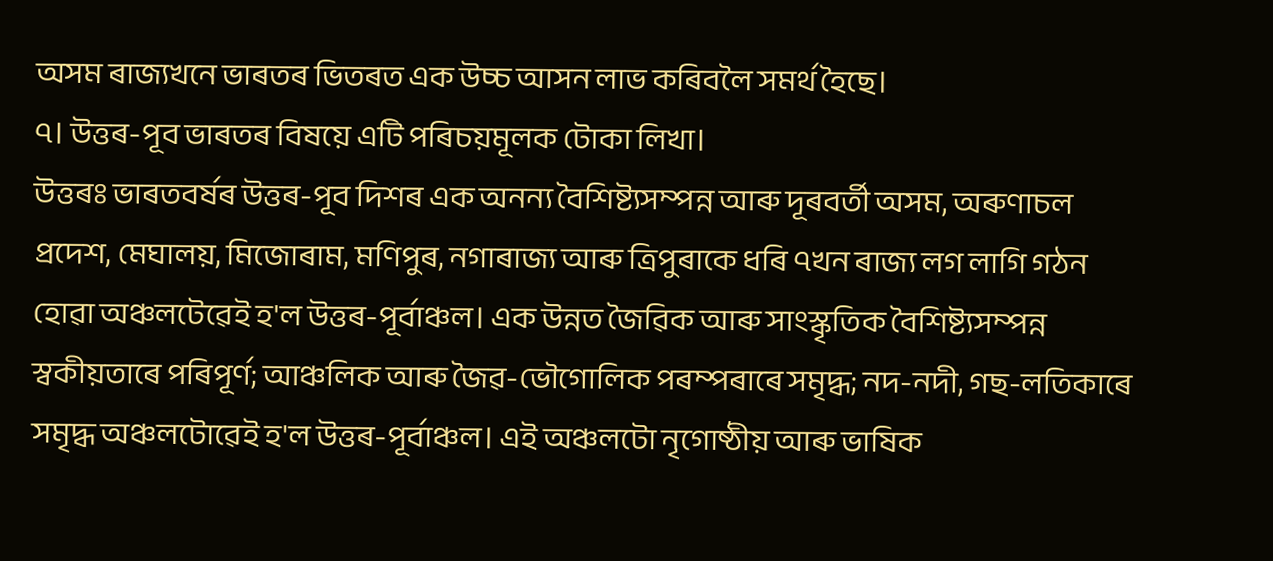অসম ৰাজ্যখনে ভাৰতৰ ভিতৰত এক উচ্চ আসন লাভ কৰিবলৈ সমৰ্থ হৈছে।
৭। উত্তৰ-পূব ভাৰতৰ বিষয়ে এটি পৰিচয়মূলক টোকা লিখা।
উত্তৰঃ ভাৰতবৰ্ষৰ উত্তৰ-পূব দিশৰ এক অনন্য বৈশিষ্ট্যসম্পন্ন আৰু দূৰবৰ্তী অসম, অৰুণাচল প্রদেশ, মেঘালয়, মিজোৰাম, মণিপুৰ, নগাৰাজ্য আৰু ত্ৰিপুৰাকে ধৰি ৭খন ৰাজ্য লগ লাগি গঠন হোৱা অঞ্চলটেৱেই হ'ল উত্তৰ-পূর্বাঞ্চল। এক উন্নত জৈৱিক আৰু সাংস্কৃতিক বৈশিষ্ট্যসম্পন্ন স্বকীয়তাৰে পৰিপূৰ্ণ; আঞ্চলিক আৰু জৈৱ-ভৌগোলিক পৰম্পৰাৰে সমৃদ্ধ; নদ-নদী, গছ-লতিকাৰে সমৃদ্ধ অঞ্চলটোৱেই হ'ল উত্তৰ-পূৰ্বাঞ্চল। এই অঞ্চলটো নৃগোষ্ঠীয় আৰু ভাষিক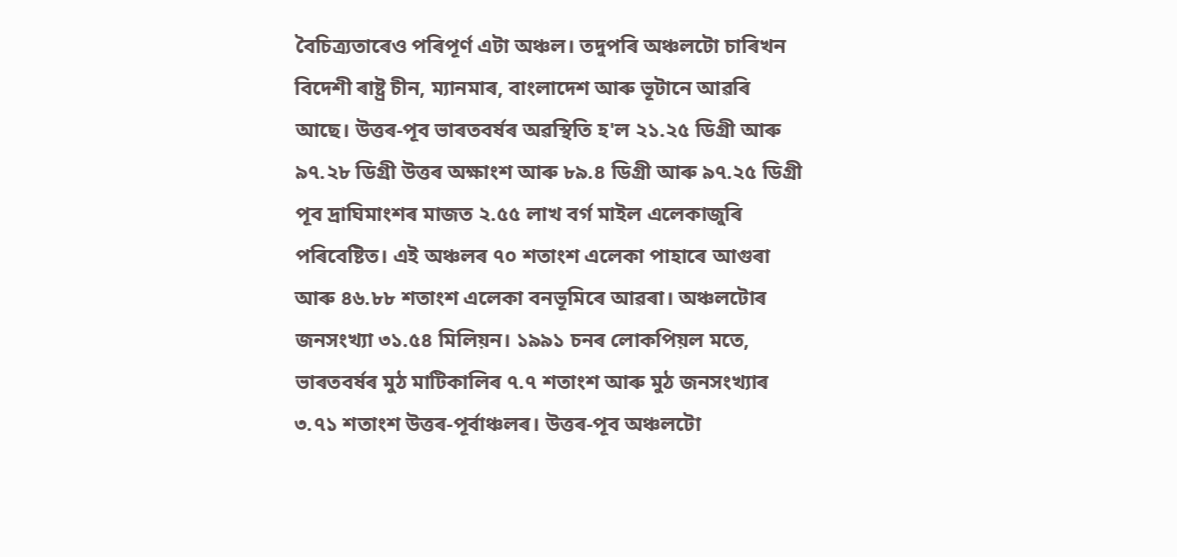বৈচিত্র্যতাৰেও পৰিপূৰ্ণ এটা অঞ্চল। তদুপৰি অঞ্চলটো চাৰিখন বিদেশী ৰাষ্ট্ৰ চীন, ম্যানমাৰ, বাংলাদেশ আৰু ভূটানে আৱৰি আছে। উত্তৰ-পূব ভাৰতবৰ্ষৰ অৱস্থিতি হ'ল ২১.২৫ ডিগ্ৰী আৰু ৯৭.২৮ ডিগ্রী উত্তৰ অক্ষাংশ আৰু ৮৯.৪ ডিগ্রী আৰু ৯৭.২৫ ডিগ্রী পূব দ্রাঘিমাংশৰ মাজত ২.৫৫ লাখ বর্গ মাইল এলেকাজুৰি পৰিবেষ্টিত। এই অঞ্চলৰ ৭০ শতাংশ এলেকা পাহাৰে আগুৰা আৰু ৪৬.৮৮ শতাংশ এলেকা বনভূমিৰে আৱৰা। অঞ্চলটোৰ জনসংখ্যা ৩১.৫৪ মিলিয়ন। ১৯৯১ চনৰ লোকপিয়ল মতে, ভাৰতবৰ্ষৰ মুঠ মাটিকালিৰ ৭.৭ শতাংশ আৰু মুঠ জনসংখ্যাৰ ৩.৭১ শতাংশ উত্তৰ-পূৰ্বাঞ্চলৰ। উত্তৰ-পূব অঞ্চলটো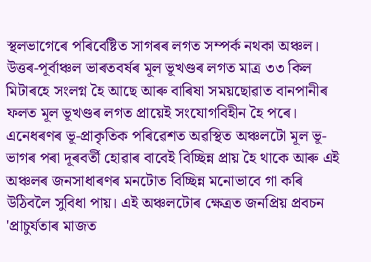স্থলভাগেৰে পৰিবেষ্টিত সাগৰৰ লগত সম্পর্ক নথকা অঞ্চল।
উত্তৰ-পূৰ্বাঞ্চল ভাৰতবৰ্ষৰ মূল ভূখণ্ডৰ লগত মাত্র ৩৩ কিল মিটাৰহে সংলগ্ন হৈ আছে আৰু বাৰিষা সময়ছোৱাত বানপানীৰ ফলত মূল ভূখণ্ডৰ লগত প্ৰায়েই সংযোগবিহীন হৈ পৰে। এনেধৰণৰ ভূ-প্রাকৃতিক পৰিৱেশত অৱস্থিত অঞ্চলটো মূল ভূ-ভাগৰ পৰা দূৰবৰ্তী হোৱাৰ বাবেই বিচ্ছিন্ন প্রায় হৈ থাকে আৰু এই অঞ্চলৰ জনসাধাৰণৰ মনটোত বিচ্ছিন্ন মনোভাবে গা কৰি উঠিবলৈ সুবিধা পায়। এই অঞ্চলটোৰ ক্ষেত্ৰত জনপ্রিয় প্রবচন 'প্রাচুর্যতাৰ মাজত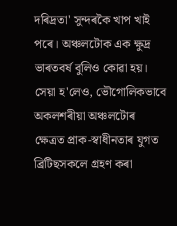দৰিদ্ৰতা' সুন্দৰকৈ খাপ খাই পৰে। অঞ্চলটোক এক ক্ষুদ্ৰ ভাৰতবৰ্ষ বুলিও কোৱা হয়। সেয়া হ'লেও, ভৌগোলিকভাবে অকলশৰীয়া অঞ্চলটোৰ ক্ষেত্ৰত প্রাক-স্বাধীনতাৰ যুগত ব্রিটিছসকলে গ্রহণ কৰা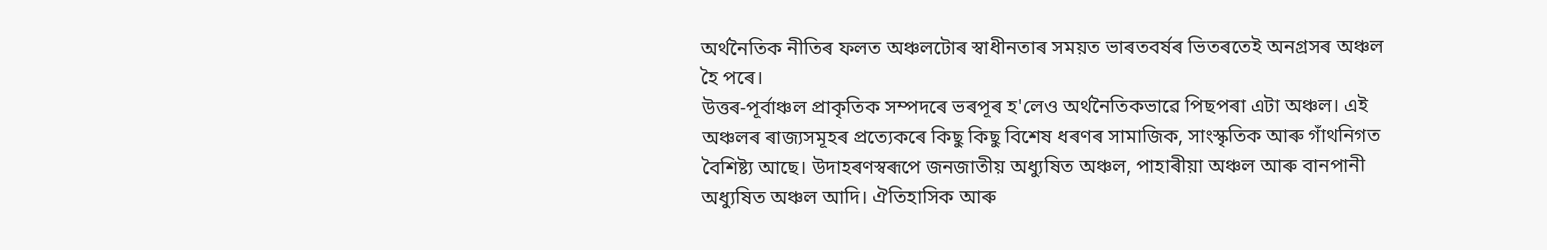অৰ্থনৈতিক নীতিৰ ফলত অঞ্চলটোৰ স্বাধীনতাৰ সময়ত ভাৰতবৰ্ষৰ ভিতৰতেই অনগ্ৰসৰ অঞ্চল হৈ পৰে।
উত্তৰ-পূর্বাঞ্চল প্রাকৃতিক সম্পদৰে ভৰপূৰ হ'লেও অর্থনৈতিকভাৱে পিছপৰা এটা অঞ্চল। এই অঞ্চলৰ ৰাজ্যসমূহৰ প্ৰত্যেকৰে কিছু কিছু বিশেষ ধৰণৰ সামাজিক, সাংস্কৃতিক আৰু গাঁথনিগত বৈশিষ্ট্য আছে। উদাহৰণস্বৰূপে জনজাতীয় অধ্যুষিত অঞ্চল, পাহাৰীয়া অঞ্চল আৰু বানপানী অধ্যুষিত অঞ্চল আদি। ঐতিহাসিক আৰু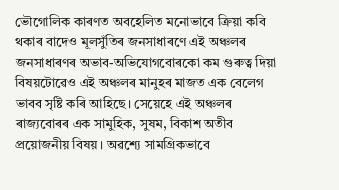ভৌগোলিক কাৰণত অবহেলিত মনোভাবে ক্রিয়া কবি থকাৰ বাদেও মূলসুঁতিৰ জনসাধাৰণে এই অঞ্চলৰ জনসাধাৰণৰ অভাব-অভিযোগবোৰকো কম গুৰুত্ব দিয়া বিষয়টোৱেও এই অঞ্চলৰ মানুহৰ মাজত এক বেলেগ ভাবব সৃষ্টি কৰি আহিছে। সেয়েহে এই অঞ্চলৰ ৰাজ্যবোৰৰ এক সামুহিক, সুষম, বিকাশ অতীব প্রয়োজনীয় বিষয়। অৱশ্যে সামগ্রিকভাবে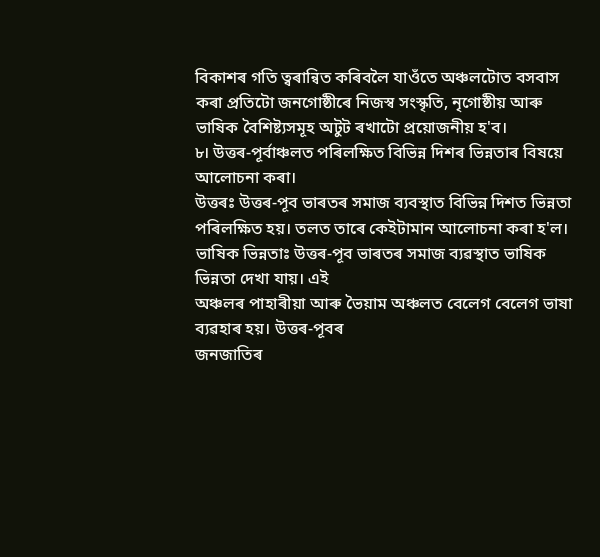বিকাশৰ গতি ত্বৰান্বিত কৰিবলৈ যাওঁতে অঞ্চলটোত বসবাস কৰা প্ৰতিটো জনগোষ্ঠীৰে নিজস্ব সংস্কৃতি, নৃগোষ্ঠীয় আৰু ভাষিক বৈশিষ্ট্যসমূহ অটুট ৰখাটো প্রয়োজনীয় হ'ব।
৮। উত্তৰ-পূৰ্বাঞ্চলত পৰিলক্ষিত বিভিন্ন দিশৰ ভিন্নতাৰ বিষয়ে আলোচনা কৰা।
উত্তৰঃ উত্তৰ-পূব ভাৰতৰ সমাজ ব্যবস্থাত বিভিন্ন দিশত ভিন্নতা পৰিলক্ষিত হয়। তলত তাৰে কেইটামান আলোচনা কৰা হ'ল।
ভাষিক ভিন্নতাঃ উত্তৰ-পূব ভাৰতৰ সমাজ ব্যৱস্থাত ভাষিক ভিন্নতা দেখা যায়। এই
অঞ্চলৰ পাহাৰীয়া আৰু ভৈয়াম অঞ্চলত বেলেগ বেলেগ ভাষা ব্যৱহাৰ হয়। উত্তৰ-পূবৰ
জনজাতিৰ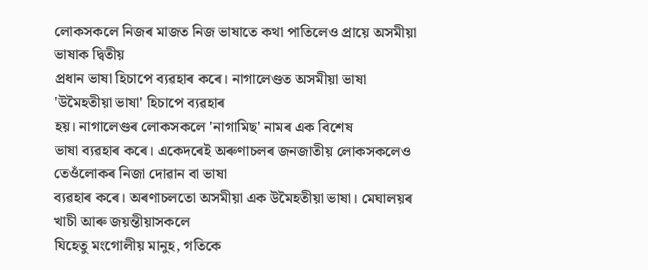লোকসকলে নিজৰ মাজত নিজ ভাষাতে কথা পাতিলেও প্রায়ে অসমীয়া ভাষাক দ্বিতীয়
প্রধান ভাষা হিচাপে ব্যৱহাৰ কৰে। নাগালেণ্ডত অসমীয়া ভাষা 'উমৈহতীয়া ভাষা' হিচাপে ব্যৱহাৰ
হয়। নাগালেণ্ডৰ লোকসকলে 'নাগামিছ' নামৰ এক বিশেষ
ভাষা ব্যৱহাৰ কৰে। একেদৰেই অৰুণাচলৰ জনজাতীয় লোকসকলেও তেওঁলোকৰ নিজা দোৱান বা ভাষা
ব্যৱহাৰ কৰে। অৰণাচলতো অসমীয়া এক উমৈহতীয়া ভাষা। মেঘালয়ৰ খাচী আৰু জয়ন্তীয়াসকলে
যিহেতু মংগোলীয় মানুহ, গতিকে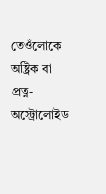তেওঁলোকে অষ্ট্রিক বা প্রত্ন-অস্ট্রোলোইড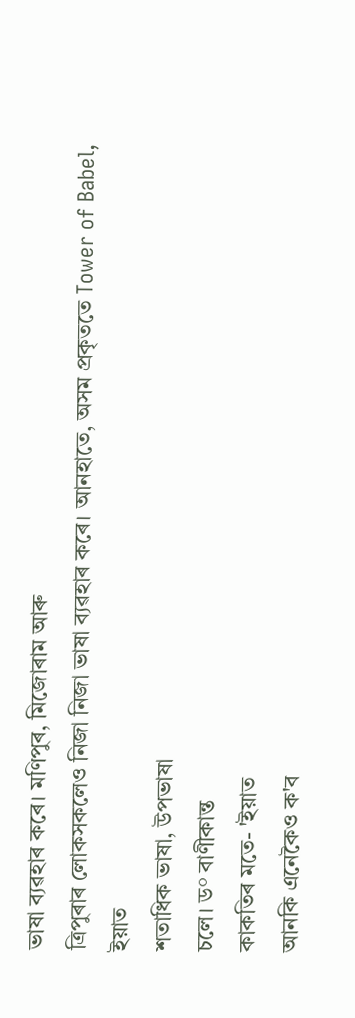ভাষা ব্যৱহাৰ কৰে। মণিপুৰ, মিজোৰাম আৰু
ত্ৰিপুৰাৰ লোকসকলেও নিজা নিজা ভাষা ব্যৱহাৰ কৰে। আনহাতে, অসম প্রকৃততে Tower of Babel, ইয়াত
শতাধিক ভাষা, উপভাষা
চলে। ড° বাণীকান্ত
কাকতিৰ মতে- 'ইয়াত
আনকি এনেকৈও ক'ব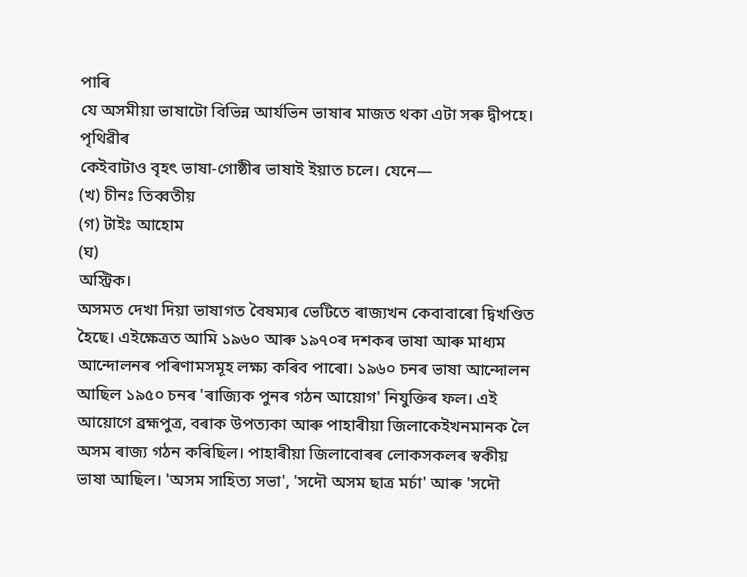পাৰি
যে অসমীয়া ভাষাটো বিভিন্ন আর্যভিন ভাষাৰ মাজত থকা এটা সৰু দ্বীপহে। পৃথিৱীৰ
কেইবাটাও বৃহৎ ভাষা-গোষ্ঠীৰ ভাষাই ইয়াত চলে। যেনে—
(খ) চীনঃ তিব্বতীয়
(গ) টাইঃ আহোম
(ঘ)
অস্ট্রিক।
অসমত দেখা দিয়া ভাষাগত বৈষম্যৰ ভেটিতে ৰাজ্যখন কেবাবাৰো দ্বিখণ্ডিত হৈছে। এইক্ষেত্ৰত আমি ১৯৬০ আৰু ১৯৭০ৰ দশকৰ ভাষা আৰু মাধ্যম আন্দোলনৰ পৰিণামসমূহ লক্ষ্য কৰিব পাৰো। ১৯৬০ চনৰ ভাষা আন্দোলন আছিল ১৯৫০ চনৰ 'ৰাজ্যিক পুনৰ গঠন আয়োগ' নিযুক্তিৰ ফল। এই আয়োগে ব্ৰহ্মপুত্ৰ, বৰাক উপত্যকা আৰু পাহাৰীয়া জিলাকেইখনমানক লৈ অসম ৰাজ্য গঠন কৰিছিল। পাহাৰীয়া জিলাবোৰৰ লোকসকলৰ স্বকীয় ভাষা আছিল। 'অসম সাহিত্য সভা', 'সদৌ অসম ছাত্ৰ মৰ্চা' আৰু 'সদৌ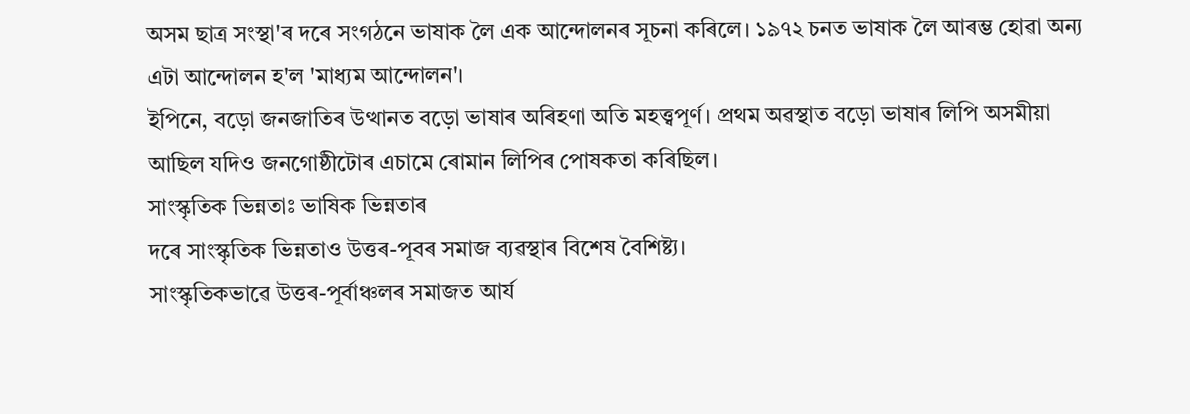অসম ছাত্র সংস্থা'ৰ দৰে সংগঠনে ভাষাক লৈ এক আন্দোলনৰ সূচনা কৰিলে। ১৯৭২ চনত ভাষাক লৈ আৰম্ভ হোৱা অন্য এটা আন্দোলন হ'ল 'মাধ্যম আন্দোলন'।
ইপিনে, বড়ো জনজাতিৰ উত্থানত বড়ো ভাষাৰ অৰিহণা অতি মহত্ত্বপূর্ণ। প্ৰথম অৱস্থাত বড়ো ভাষাৰ লিপি অসমীয়া আছিল যদিও জনগোষ্ঠীটোৰ এচামে ৰোমান লিপিৰ পোষকতা কৰিছিল।
সাংস্কৃতিক ভিন্নতাঃ ভাষিক ভিন্নতাৰ
দৰে সাংস্কৃতিক ভিন্নতাও উত্তৰ-পূবৰ সমাজ ব্যৱস্থাৰ বিশেষ বৈশিষ্ট্য।
সাংস্কৃতিকভাৱে উত্তৰ-পূৰ্বাঞ্চলৰ সমাজত আৰ্য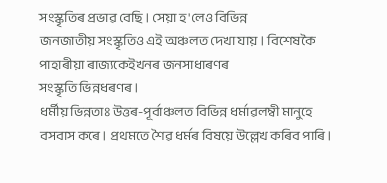সংস্কৃতিৰ প্ৰভাৱ বেছি। সেয়া হ'লেও বিভিন্ন
জনজাতীয় সংস্কৃতিও এই অঞ্চলত দেখা যায়। বিশেষকৈ পাহাৰীয়া ৰাজ্যকেইখনৰ জনসাধাৰণৰ
সংস্কৃতি ভিন্নধৰণৰ।
ধৰ্মীয় ভিন্নতাঃ উত্তৰ-পূৰ্বাঞ্চলত বিভিন্ন ধৰ্মাৱলম্বী মানুহে বসবাস কৰে। প্ৰথমতে শৈৱ ধৰ্মৰ বিষয়ে উল্লেখ কৰিব পাৰি।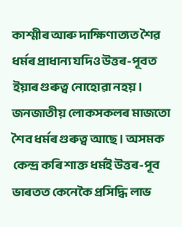কাশ্মীৰ আৰু দাক্ষিণাত্যত শৈৱ ধৰ্মৰ প্ৰাধান্য যদিও উত্তৰ-পূবত ইয়াৰ গুৰুত্ব নোহোৱা নহয়। জনজাতীয় লোকসকলৰ মাজতো শৈব ধৰ্মৰ গুৰুত্ব আছে। অসমক কেন্দ্ৰ কৰি শাক্ত ধৰ্মই উত্তৰ-পূব ভাৰতত কেনেকৈ প্রসিদ্ধি লাভ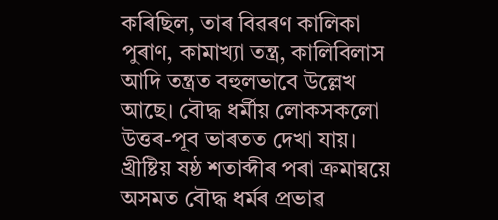কৰিছিল, তাৰ বিৱৰণ কালিকা পুৰাণ, কামাখ্যা তন্ত্র, কালিবিলাস আদি তন্ত্রত বহুলভাবে উল্লেখ আছে। বৌদ্ধ ধর্মীয় লোকসকলো উত্তৰ-পূব ভাৰতত দেখা যায়। খ্রীষ্টিয় ষষ্ঠ শতাব্দীৰ পৰা ক্ৰমান্বয়ে অসমত বৌদ্ধ ধৰ্মৰ প্ৰভাৱ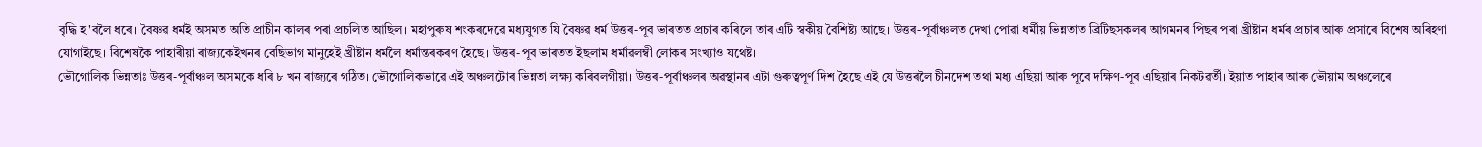বৃদ্ধি হ'বলৈ ধৰে। বৈষ্ণৱ ধৰ্মই অসমত অতি প্রাচীন কালৰ পৰা প্ৰচলিত আছিল। মহাপুৰুষ শংকৰদেৱে মধ্যযুগত যি বৈষ্ণৱ ধৰ্ম উত্তৰ-পূব ভাৰতত প্ৰচাৰ কৰিলে তাৰ এটি স্বকীয় বৈশিষ্ট্য আছে। উত্তৰ-পূর্বাঞ্চলত দেখা পোৱা ধর্মীয় ভিন্নতাত ব্ৰিটিছসকলৰ আগমনৰ পিছৰ পৰা খ্ৰীষ্টান ধৰ্মৰ প্ৰচাৰ আৰু প্ৰসাৰে বিশেষ অৰিহণা যোগাইছে। বিশেষকৈ পাহাৰীয়া ৰাজ্যকেইখনৰ বেছিভাগ মানুহেই খ্রীষ্টান ধৰ্মলৈ ধৰ্মান্তৰকৰণ হৈছে। উত্তৰ-পূব ভাৰতত ইছলাম ধর্মাৱলম্বী লোকৰ সংখ্যাও যথেষ্ট।
ভৌগোলিক ভিন্নতাঃ উত্তৰ-পূৰ্বাঞ্চল অসমকে ধৰি ৮ খন ৰাজ্যৰে গঠিত। ভৌগোলিকভাৱে এই অঞ্চলটোৰ ভিন্নতা লক্ষ্য কৰিবলগীয়া। উত্তৰ-পূৰ্বাঞ্চলৰ অৱস্থানৰ এটা গুৰুত্বপূৰ্ণ দিশ হৈছে এই যে উত্তৰলৈ চীনদেশ তথা মধ্য এছিয়া আৰু পূবে দক্ষিণ-পূব এছিয়াৰ নিকটৱৰ্তী। ইয়াত পাহাৰ আৰু ভৌয়াম অঞ্চলেৰে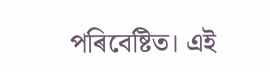পৰিবেষ্টিত। এই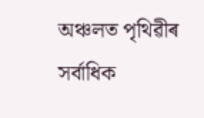অঞ্চলত পৃথিৱীৰ সৰ্বাধিক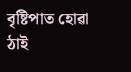বৃষ্টিপাত হোৱা ঠাই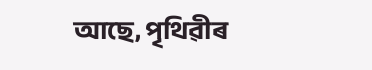আছে, পৃথিৱীৰ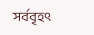সৰ্ববৃহৎ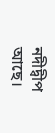নদীদ্বীপ আছে।